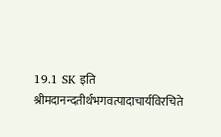19.1 SK इति श्रीमदानन्दतीर्थभगवत्पादाचार्यविरचिते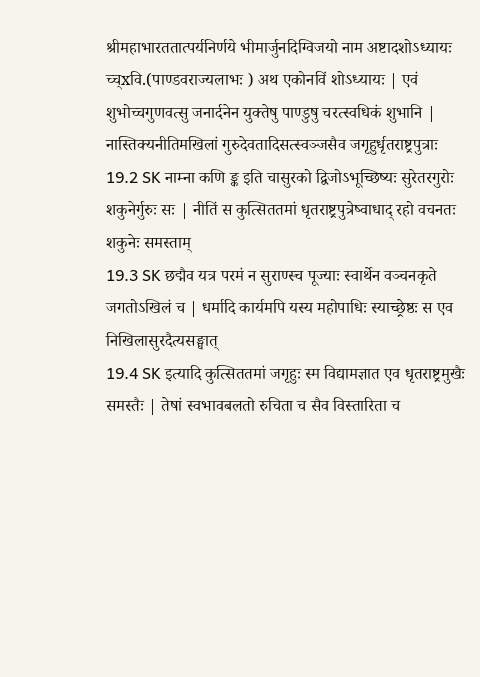श्रीमहाभारततात्पर्यनिर्णये भीमार्जुनदिग्विजयो नाम अष्टादशोऽध्यायः च्च्xवि.(पाण्डवराज्यलाभः ) अथ एकोनविं शोऽध्यायः | एवं शुभोच्चगुणवत्सु जनार्दनेन युक्तेषु पाण्डुषु चरत्स्वधिकं शुभानि | नास्तिक्यनीतिमखिलां गुरुदेवतादिसत्स्वञ्जसैव जगृहुर्धृतराष्ट्रपुत्राः
19.2 SK नाम्ना कणि ङ्क इति चासुरको द्विजोऽभूच्छिष्यः सुरेतरगुरोः शकुनेर्गुरुः सः | नीतिं स कुत्सिततमां धृतराष्ट्रपुत्रेष्वाधाद् रहो वचनतः शकुनेः समस्ताम्
19.3 SK छद्मैव यत्र परमं न सुराण्स्च पूज्याः स्वार्थेन वञ्चनकृते जगतोऽखिलं च | धर्मादि कार्यमपि यस्य महोपाधिः स्याच्छ्रेष्ठः स एव निखिलासुरदैत्यसङ्घात्
19.4 SK इत्यादि कुत्सिततमां जगृहुः स्म विद्यामज्ञात एव धृतराष्ट्रमुखैः समस्तैः | तेषां स्वभावबलतो रुचिता च सैव विस्तारिता च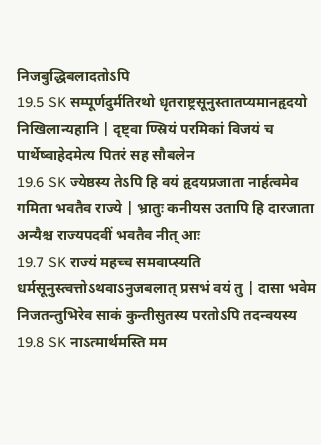निजबुद्धिबलादतोऽपि
19.5 SK सम्पूर्णदुर्मतिरथो धृतराष्ट्रसूनुस्तातप्यमानहृदयो निखिलान्यहानि | दृष्ट्वा ण्स्रियं परमिकां विजयं च पार्थेष्वाहेदमेत्य पितरं सह सौबलेन
19.6 SK ज्येष्ठस्य तेऽपि हि वयं हृदयप्रजाता नार्हत्वमेव गमिता भवतैव राज्ये | भ्रातुः कनीयस उतापि हि दारजाता अन्यैश्च राज्यपदवीं भवतैव नीत् आः
19.7 SK राज्यं महच्च समवाप्स्यति धर्मसूनुस्त्वत्तोऽथवाऽनुजबलात् प्रसभं वयं तु | दासा भवेम निजतन्तुभिरेव साकं कुन्तीसुतस्य परतोऽपि तदन्वयस्य
19.8 SK नाऽत्मार्थमस्ति मम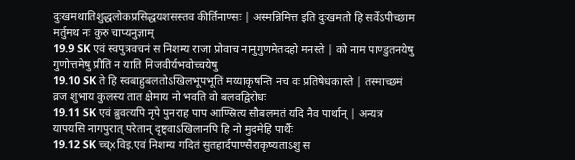दुःखमथातिशुद्धलोकप्रसिद्धयशसस्तव कीर्तिनाण्सः | अस्मन्निमित्त इति दुःखमतो हि सर्वेऽपीच्छाम मर्तुमथ नः कुरु चाप्यनुज्ञाम्
19.9 SK एवं स्वपुत्रवचनं स निशम्य राजा प्रोवाच नानुगुणमेतदहो मनस्ते | को नाम पाण्डुतनयेषु गुणोत्तमेषु प्रीतिं न याति निजवीर्यभवोच्चयेषु
19.10 SK ते हि स्वबाहुबलतोऽखिलभूपभूतिं मय्याकृषन्ति नच वः प्रतिषेधकास्ते | तस्माच्छमं व्रज शुभाय कुलस्य तात क्षेमाय नो भवति वो बलवद्विरोधः
19.11 SK एवं ब्रुवत्यपि नृपे पुनराह पाप आण्स्रित्य सौबलमतं यदि नैव पार्थान् | अन्यत्र यापयसि नागपुरात् परेतान् दृष्ट्वाऽखिलानपि हि नो मुदमेहि पार्थैः
19.12 SK च्च्xविइ.एवं निशम्य गदितं सुतहार्दपाण्सैराकृष्यताऽशु स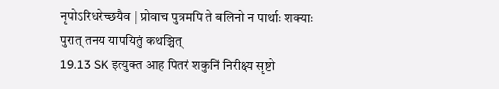नृपोऽरिधरेच्छयैव | प्रोवाच पुत्रमपि ते बलिनो न पार्थाः शक्याः पुरात् तनय यापयितुं कथञ्चित्
19.13 SK इत्युक्त आह पितरं शकुनिं निरीक्ष्य सृष्टो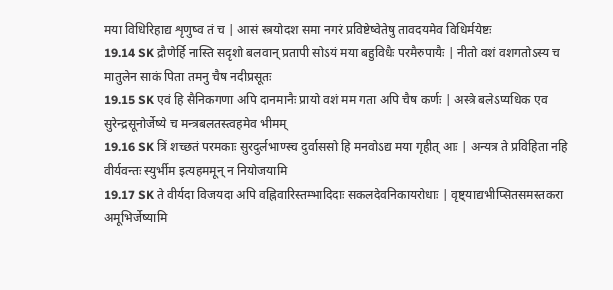मया विधिरिहाद्य शृणुष्व तं च | आसं स्त्रयोदश समा नगरं प्रविष्टेष्वेतेषु तावदयमेव विधिर्मयेष्टः
19.14 SK द्रौणेर्हि नास्ति सदृशो बलवान् प्रतापी सोऽयं मया बहुविधैः परमैरुपायैः | नीतो वशं वशगतोऽस्य च मातुलेन साकं पिता तमनु चैष नदीप्रसूतः
19.15 SK एवं हि सैनिकगणा अपि दानमानैः प्रायो वशं मम गता अपि चैष कर्णः | अस्त्रे बलेऽप्यधिक एव सुरेन्द्रसूनोर्जेष्ये च मन्त्रबलतस्त्वहमेव भीमम्
19.16 SK त्रिं शच्छतं परमकाः सुरदुर्लभाण्स्च दुर्वाससो हि मनवोऽद्य मया गृहीत् आः | अन्यत्र ते प्रविहिता नहि वीर्यवन्तः स्युर्भीम इत्यहममून् न नियोजयामि
19.17 SK ते वीर्यदा विजयदा अपि वह्निवारिस्तम्भादिदाः सकलदेवनिकायरोधाः | वृष्ट्याद्यभीप्सितसमस्तकरा अमूभिर्जेष्यामि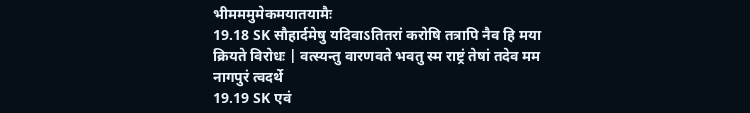भीमममुमेकमयातयामैः
19.18 SK सौहार्दमेषु यदिवाऽतितरां करोषि तत्रापि नैव हि मया क्रियते विरोधः | वत्स्यन्तु वारणवते भवतु स्म राष्ट्रं तेषां तदेव मम नागपुरं त्वदर्थे
19.19 SK एवं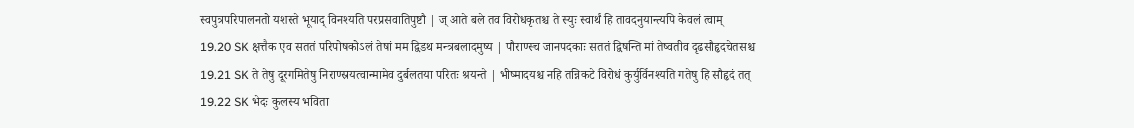स्वपुत्रपरिपालनतो यशस्ते भूयाद् विनश्यति परप्रसवातिपुष्टौ | ज् आते बले तव विरोधकृतश्च ते स्युः स्वार्थं हि तावदनुयान्त्यपि केवलं त्वाम्
19.20 SK क्षत्तैक एव सततं परिपोषकोऽलं तेषां मम द्विडथ मन्त्रबलादमुष्य | पौराण्स्च जानपदकाः सततं द्विषन्ति मां तेष्वतीव दृढसौहृदचेतसश्च
19.21 SK ते तेषु दूरगमितेषु निराण्स्रयत्वान्मामेव दुर्बलतया परितः श्रयन्ते | भीष्मादयश्च नहि तन्निकटे विरोधं कुर्युर्विनश्यति गतेषु हि सौहृदं तत्
19.22 SK भेदः कुलस्य भविता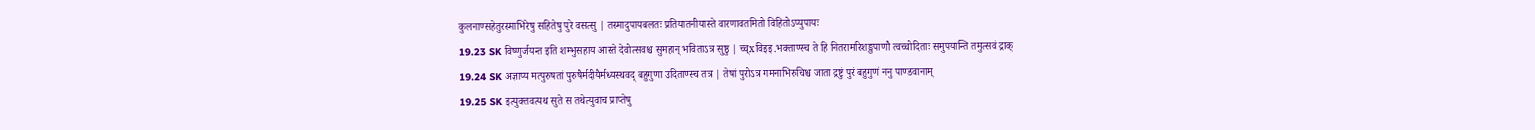कुलनाण्सहेतुरस्माभिरेषु सहितेषु पुरे वसत्सु | तस्मादुपायबलतः प्रतियातनीयास्ते वारणावतमितो विहितोऽप्युपायः
19.23 SK विष्णुर्जयन्त इति शम्भुसहाय आस्ते देवोत्सवश्च सुमहान् भविताऽत्र सुष्ठु | च्च्xविइइ.भक्ताण्स्च ते हि नितरामरिशङ्खपाणौ त्वच्चोदिताः समुपयान्ति तमुत्सवं द्राक्
19.24 SK अज्ञाप्य मत्पुरुषतां पुरुषैर्मदीयैर्मध्यस्थवद् बहुगुणा उदिताण्स्च तत्र | तेषां पुरोऽत्र गमनाभिरुचिश्च जाता द्रष्टुं पुरं बहुगुणं ननु पाण्डवानाम्
19.25 SK इत्युक्तवत्यथ सुते स तथेत्युवाच प्राप्तेषु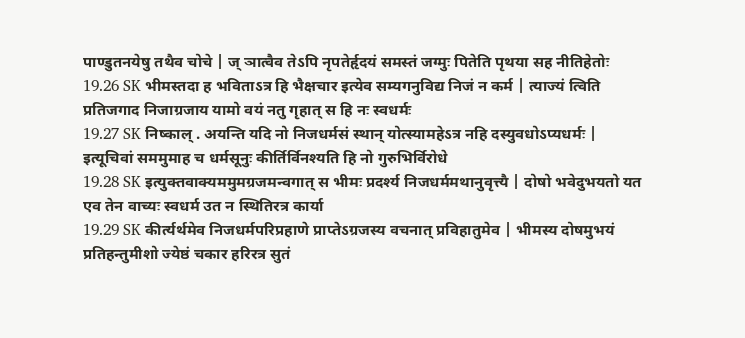पाण्डुतनयेषु तथैव चोचे | ज् ञात्वैव तेऽपि नृपतेर्हृदयं समस्तं जग्मुः पितेति पृथया सह नीतिहेतोः
19.26 SK भीमस्तदा ह भविताऽत्र हि भैक्षचार इत्येव सम्यगनुविद्य निजं न कर्म | त्याज्यं त्विति प्रतिजगाद निजाग्रजाय यामो वयं नतु गृहात् स हि नः स्वधर्मः
19.27 SK निष्काल् . अयन्ति यदि नो निजधर्मसं स्थान् योत्स्यामहेऽत्र नहि दस्युवधोऽप्यधर्मः | इत्यूचिवां सममुमाह च धर्मसूनुः कीर्तिर्विनश्यति हि नो गुरुभिर्विरोधे
19.28 SK इत्युक्तवाक्यममुमग्रजमन्वगात् स भीमः प्रदर्श्य निजधर्ममथानुवृत्त्यै | दोषो भवेदुभयतो यत एव तेन वाच्यः स्वधर्म उत न स्थितिरत्र कार्या
19.29 SK कीर्त्यर्थमेव निजधर्मपरिप्रहाणे प्राप्तेऽग्रजस्य वचनात् प्रविहातुमेव | भीमस्य दोषमुभयं प्रतिहन्तुमीशो ज्येष्ठं चकार हरिरत्र सुतं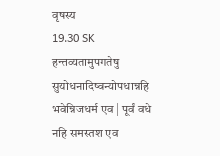वृषस्य
19.30 SK हन्तव्यतामुपगतेषु सुयोधनादिष्वन्योपधान्नहि भवेन्निजधर्म एव | पूर्वं वधे नहि समस्तश एव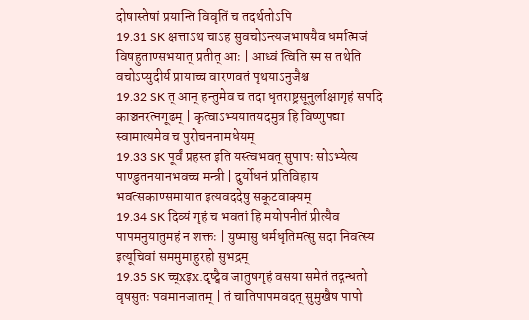दोषास्तेषां प्रयान्ति विवृतिं च तदर्थतोऽपि
19.31 SK क्षत्ताऽथ चाऽह सुवचोऽन्त्यजभाषयैव धर्मात्मजं विषहुताण्सभयात् प्रतीत् आः | आध्वं त्विति स्म स तथेति वचोऽप्युदीर्य प्रायाच्च वारणवतं पृथयाऽनुजैश्च
19.32 SK त् आन् हन्तुमेव च तदा धृतराष्ट्रसूनुर्लाक्षागृहं सपदि काञ्चनरत्नगूढम् | कृत्वाऽभ्ययातयदमुत्र हि विष्णुपद्या स्वामात्यमेव च पुरोचननामधेयम्
19.33 SK पूर्वं प्रहस्त इति यस्त्वभवत् सुपापः सोऽभ्येत्य पाण्डुतनयानभवच्च मन्त्री | दुर्योधनं प्रतिविहाय भवत्सकाण्समायात इत्यवददेषु सकूटवाक्यम्
19.34 SK दिव्यं गृहं च भवतां हि मयोपनीतं प्रीत्यैव पापमनुयातुमहं न शक्तः | युष्मासु धर्मधृतिमत्सु सदा निवत्स्य इत्यूचिवां सममुमाहुरहो सुभद्रम्
19.35 SK च्च्xइx.दृष्ट्वैव जातुषगृहं वसया समेतं तद्गन्धतो वृषसुतः पवमानजातम् | तं चातिपापमवदत् सुमुखैष पापो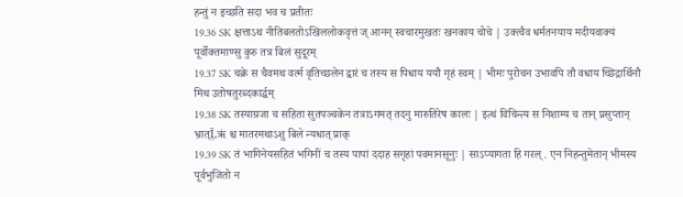हन्तुं न इच्छति सदा भव च प्रतीतः
19.36 SK क्षत्ताऽथ नीतिबलतोऽखिललोकवृत्तं ज् आनन् स्वचारमुखतः खनकाय चोचे | उक्त्वैव धर्मतनयाय मदीयवाक्यं पूर्वोक्तमाण्सु कुरु तत्र बिलं सुदूरम्
19.37 SK चक्रे स चैवमथ वर्त्म वृतिच्छलेन द्वारं च तस्य स पिधाय ययौ गृहं स्वम् | भीमः पुरोचन उभावपि तौ वधाय च्छिद्रार्थिनौ मिथ उतोषतुरब्दकार्द्धम्
19.38 SK तस्याग्रजा च सहिता सुतपञ्चकेन तत्राऽगमत् तदनु मारुतिरेष कालः | इत्थं विचिन्त्य स निशाम्य च तान् प्रसुप्तान् भ्रात्Ḹऋं श्च मातरमथाऽशु बिले न्यधात् प्राक्
19.39 SK तं भागिनेयसहितं भगिनीं च तस्य पापां ददाह सगृहां पवमानसूनुः | साऽप्यागता हि गरल् . एन निहन्तुमेतान् भीमस्य पूर्वभुजितो न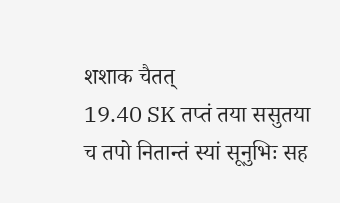शशाक चैतत्
19.40 SK तप्तं तया ससुतया च तपो नितान्तं स्यां सूनुभिः सह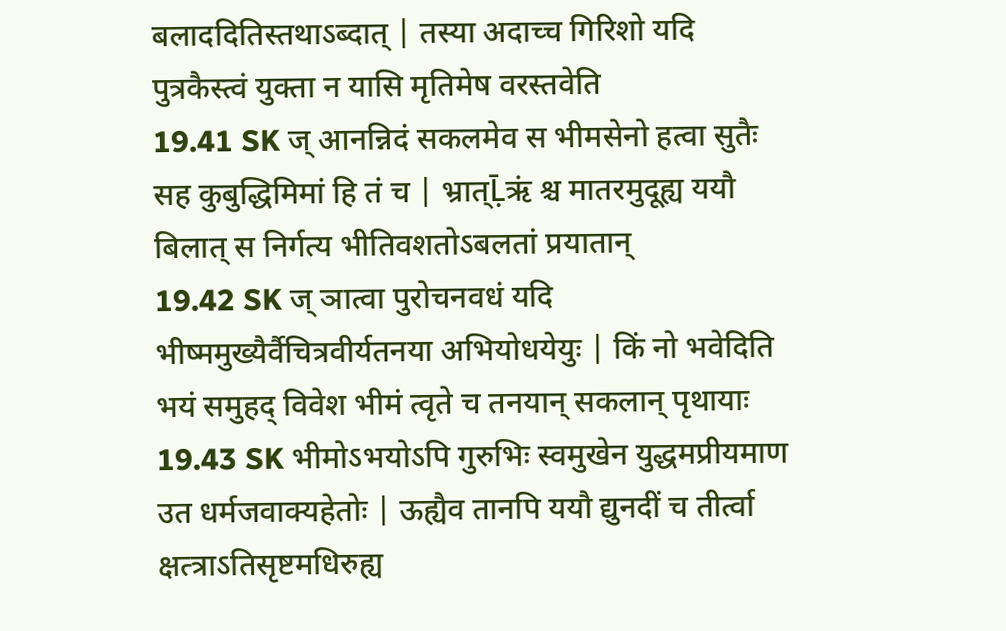बलाददितिस्तथाऽब्दात् | तस्या अदाच्च गिरिशो यदि पुत्रकैस्त्वं युक्ता न यासि मृतिमेष वरस्तवेति
19.41 SK ज् आनन्निदं सकलमेव स भीमसेनो हत्वा सुतैः सह कुबुद्धिमिमां हि तं च | भ्रात्Ḹऋं श्च मातरमुदूह्य ययौ बिलात् स निर्गत्य भीतिवशतोऽबलतां प्रयातान्
19.42 SK ज् ञात्वा पुरोचनवधं यदि भीष्ममुख्यैर्वैचित्रवीर्यतनया अभियोधयेयुः | किं नो भवेदिति भयं समुहद् विवेश भीमं त्वृते च तनयान् सकलान् पृथायाः
19.43 SK भीमोऽभयोऽपि गुरुभिः स्वमुखेन युद्धमप्रीयमाण उत धर्मजवाक्यहेतोः | ऊह्यैव तानपि ययौ द्युनदीं च तीर्त्वा क्षत्त्राऽतिसृष्टमधिरुह्य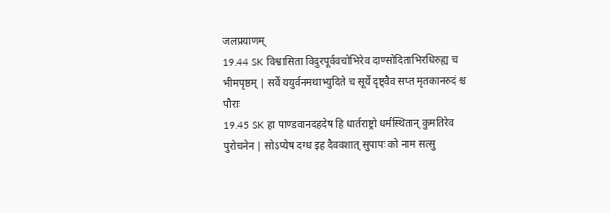जलप्रयाणम्
19.44 SK विश्वासिता विदुरपूर्ववचोभिरेव दाण्सोदिताभिरधिरुह्य च भीमपृष्ठम् | सर्वे ययुर्वनमथाभ्युदिते च सूर्ये दृष्ट्वैव सप्त मृतकानरुदं श्च पौराः
19.45 SK हा पाण्डवानदहदेष हि धार्तराष्ट्रो धर्मस्थितान् कुमतिरेव पुरोचनेन | सोऽप्येष दग्ध इह दैववशात् सुपापः को नाम सत्सु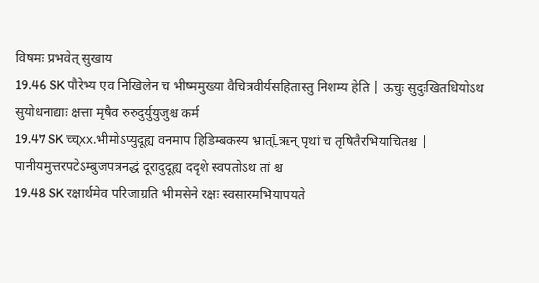विषमः प्रभवेत् सुखाय
19.46 SK पौरेभ्य एव निखिलेन च भीष्ममुख्या वैचित्रवीर्यसहितास्तु निशम्य हेति | ऊचुः सुदुःखितधियोऽथ सुयोधनाद्याः क्षत्ता मृषैव रुरुदुर्युयुजुश्च कर्म
19.47 SK च्च्xx.भीमोऽप्युदूह्य वनमाप हिडिम्बकस्य भ्रात्Ḹऋन् पृथां च तृषितैरभियाचितश्च | पानीयमुत्तरपटेऽम्बुजपत्रनद्धं दूरादुदूह्य ददृशे स्वपतोऽथ तां श्च
19.48 SK रक्षार्थमेव परिजाग्रति भीमसेने रक्षः स्वसारमभियापयते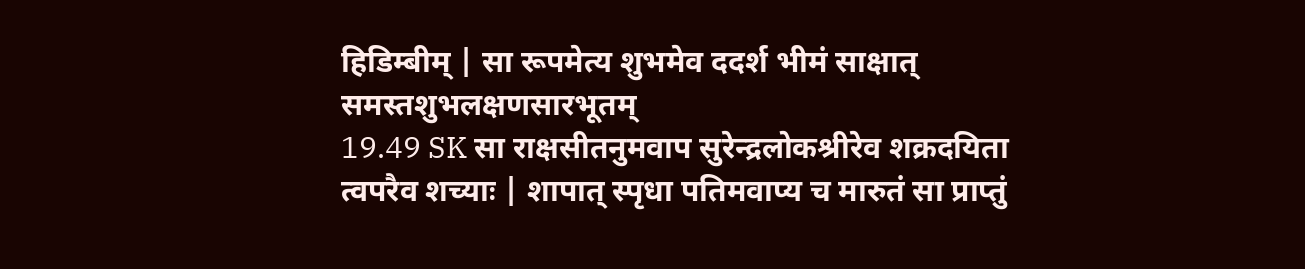हिडिम्बीम् | सा रूपमेत्य शुभमेव ददर्श भीमं साक्षात् समस्तशुभलक्षणसारभूतम्
19.49 SK सा राक्षसीतनुमवाप सुरेन्द्रलोकश्रीरेव शक्रदयिता त्वपरैव शच्याः | शापात् स्पृधा पतिमवाप्य च मारुतं सा प्राप्तुं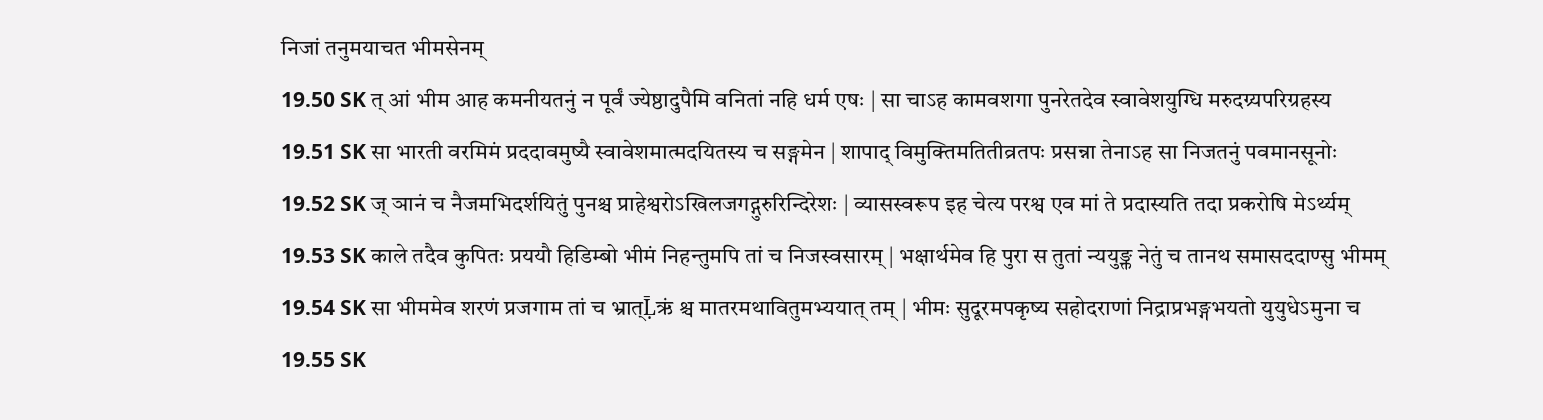निजां तनुमयाचत भीमसेनम्
19.50 SK त् आं भीम आह कमनीयतनुं न पूर्वं ज्येष्ठादुपैमि वनितां नहि धर्म एषः | सा चाऽह कामवशगा पुनरेतदेव स्वावेशयुग्धि मरुदग्र्यपरिग्रहस्य
19.51 SK सा भारती वरमिमं प्रददावमुष्यै स्वावेशमात्मदयितस्य च सङ्गमेन | शापाद् विमुक्तिमतितीव्रतपः प्रसन्ना तेनाऽह सा निजतनुं पवमानसूनोः
19.52 SK ज् ञानं च नैजमभिदर्शयितुं पुनश्च प्राहेश्वरोऽखिलजगद्गुरुरिन्दिरेशः | व्यासस्वरूप इह चेत्य परश्व एव मां ते प्रदास्यति तदा प्रकरोषि मेऽर्थ्यम्
19.53 SK काले तदैव कुपितः प्रययौ हिडिम्बो भीमं निहन्तुमपि तां च निजस्वसारम् | भक्षार्थमेव हि पुरा स तुतां न्ययुङ्क्त नेतुं च तानथ समासददाण्सु भीमम्
19.54 SK सा भीममेव शरणं प्रजगाम तां च भ्रात्Ḹऋं श्च मातरमथावितुमभ्ययात् तम् | भीमः सुदूरमपकृष्य सहोदराणां निद्राप्रभङ्गभयतो युयुधेऽमुना च
19.55 SK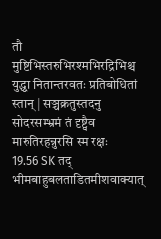तौ मुष्टिभिस्तरुभिरश्मभिरद्रिभिश्च युद्ध्वा नितान्तरवतः प्रतिबोधितां स्तान् | सञ्चक्रतुस्तदनु सोदरसम्भ्रमं तं दृष्ट्वैव मारुतिरहन्नुरसि स्म रक्षः
19.56 SK तद् भीमबाहुबलताडितमीशवाक्यात्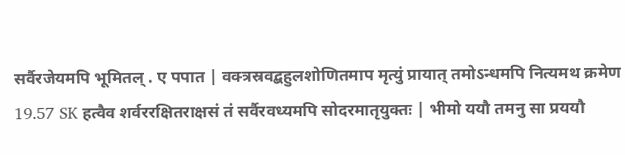सर्वैरजेयमपि भूमितल् . ए पपात | वक्त्रस्रवद्बहुलशोणितमाप मृत्युं प्रायात् तमोऽन्धमपि नित्यमथ क्रमेण
19.57 SK हत्वैव शर्वररक्षितराक्षसं तं सर्वैरवध्यमपि सोदरमातृयुक्तः | भीमो ययौ तमनु सा प्रययौ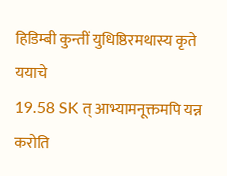हिडिम्बी कुन्तीं युधिष्ठिरमथास्य कृते ययाचे
19.58 SK त् आभ्यामनूक्तमपि यन्न करोति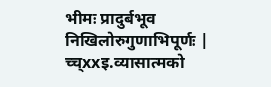भीमः प्रादुर्बभूव निखिलोरुगुणाभिपूर्णः | च्च्xxइ.व्यासात्मको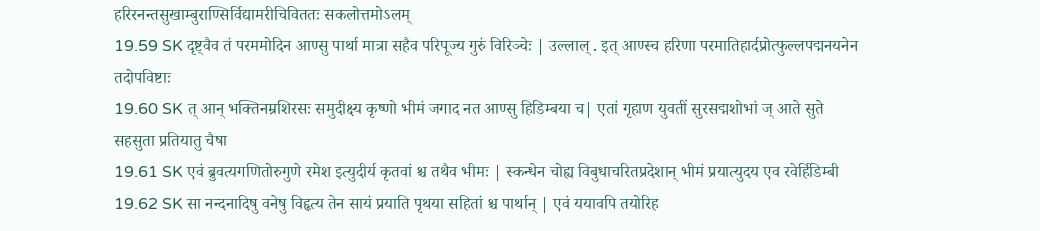हरिरनन्तसुखाम्बुराण्सिर्विद्यामरीचिविततः सकलोत्तमोऽलम्
19.59 SK दृष्ट्वैव तं परममोदिन आण्सु पार्था मात्रा सहैव परिपूज्य गुरुं विरिञ्चेः | उल्लाल् . इत् आण्स्च हरिणा परमातिहार्दप्रोत्फुल्लपद्मनयनेन तदोपविष्टाः
19.60 SK त् आन् भक्तिनम्रशिरसः समुदीक्ष्य कृष्णो भीमं जगाद नत आण्सु हिडिम्बया च| एतां गृहाण युवतीं सुरसद्मशोभां ज् आते सुते सहसुता प्रतियातु चैषा
19.61 SK एवं ब्रुवत्यगणितोरुगुणे रमेश इत्युदीर्य कृतवां श्च तथैव भीमः | स्कन्धेन चोह्य विबुधाचरितप्रदेशान् भीमं प्रयात्युदय एव रवेर्हिडिम्बी
19.62 SK सा नन्दनादिषु वनेषु विहृत्य तेन सायं प्रयाति पृथया सहितां श्च पार्थान् | एवं ययावपि तयोरिह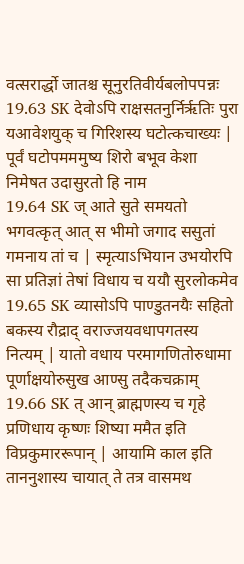वत्सरार्द्धो जातश्च सूनुरतिवीर्यबलोपपन्नः
19.63 SK देवोऽपि राक्षसतनुर्निरृतिः पुरा यआवेशयुक् च गिरिशस्य घटोत्कचाख्यः | पूर्वं घटोपमममुष्य शिरो बभूव केशा निमेषत उदासुरतो हि नाम
19.64 SK ज् आते सुते समयतो भगवत्कृत् आत् स भीमो जगाद ससुतां गमनाय तां च | स्मृत्याऽभियान उभयोरपि सा प्रतिज्ञां तेषां विधाय च ययौ सुरलोकमेव
19.65 SK व्यासोऽपि पाण्डुतनयैः सहितो बकस्य रौद्राद् वराज्जयवधापगतस्य नित्यम् | यातो वधाय परमागणितोरुधामा पूर्णाक्षयोरुसुख आण्सु तदैकचक्राम्
19.66 SK त् आन् ब्राह्मणस्य च गृहे प्रणिधाय कृष्णः शिष्या ममैत इति विप्रकुमाररूपान् | आयामि काल इति ताननुशास्य चायात् ते तत्र वासमथ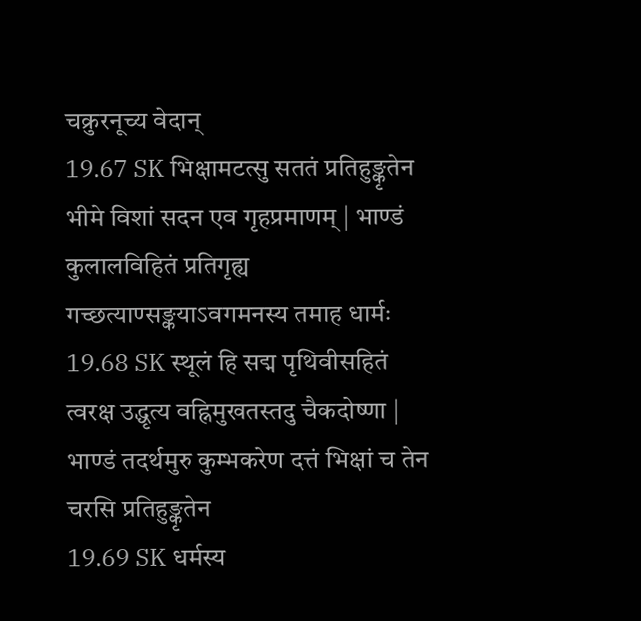चक्रुरनूच्य वेदान्
19.67 SK भिक्षामटत्सु सततं प्रतिहुङ्कृतेन भीमे विशां सदन एव गृहप्रमाणम् | भाण्डं कुलालविहितं प्रतिगृह्य गच्छत्याण्सङ्कयाऽवगमनस्य तमाह धार्मः
19.68 SK स्थूलं हि सद्म पृथिवीसहितं त्वरक्ष उद्धृत्य वह्निमुखतस्तदु चैकदोष्णा | भाण्डं तदर्थमुरु कुम्भकरेण दत्तं भिक्षां च तेन चरसि प्रतिहुङ्कृतेन
19.69 SK धर्मस्य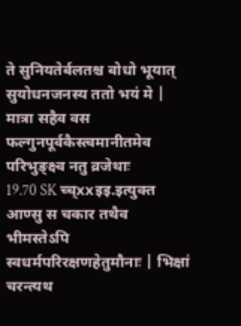ते सुनियतेर्बलतश्च बोधो भूयात् सुयोधनजनस्य ततो भयं मे | मात्रा सहैव वस फल्गुनपूर्वकैस्त्वमानीतमेव परिभुङ्क्ष्व नतु व्रजेथाः
19.70 SK च्च्xxइइ.इत्युक्त आण्सु स चकार तथैव भीमस्तेऽपि स्वधर्मपरिरक्षणहेतुमौनाः | भिक्षां चरन्त्यथ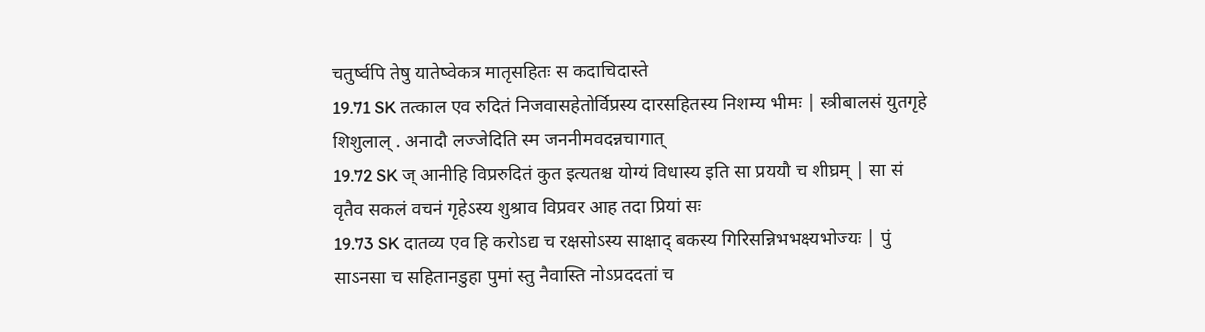चतुर्ष्वपि तेषु यातेष्वेकत्र मातृसहितः स कदाचिदास्ते
19.71 SK तत्काल एव रुदितं निजवासहेतोर्विप्रस्य दारसहितस्य निशम्य भीमः | स्त्रीबालसं युतगृहे शिशुलाल् . अनादौ लज्जेदिति स्म जननीमवदन्नचागात्
19.72 SK ज् आनीहि विप्ररुदितं कुत इत्यतश्च योग्यं विधास्य इति सा प्रययौ च शीघ्रम् | सा सं वृतैव सकलं वचनं गृहेऽस्य शुश्राव विप्रवर आह तदा प्रियां सः
19.73 SK दातव्य एव हि करोऽद्य च रक्षसोऽस्य साक्षाद् बकस्य गिरिसन्निभभक्ष्यभोज्यः | पुं साऽनसा च सहितानडुहा पुमां स्तु नैवास्ति नोऽप्रददतां च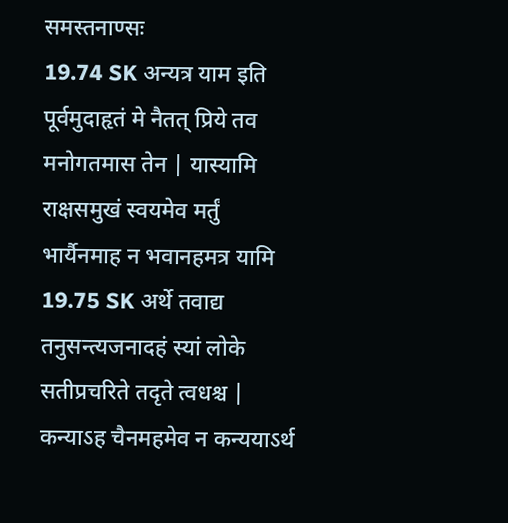समस्तनाण्सः
19.74 SK अन्यत्र याम इति पूर्वमुदाहृतं मे नैतत् प्रिये तव मनोगतमास तेन | यास्यामि राक्षसमुखं स्वयमेव मर्तुं भार्यैनमाह न भवानहमत्र यामि
19.75 SK अर्थे तवाद्य तनुसन्त्यजनादहं स्यां लोके सतीप्रचरिते तदृते त्वधश्च | कन्याऽह चैनमहमेव न कन्ययाऽर्थ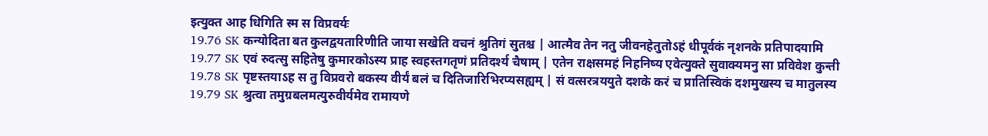इत्युक्त आह धिगिति स्म स विप्रवर्यः
19.76 SK कन्योदिता बत कुलद्वयतारिणीति जाया सखेति वचनं श्रुतिगं सुतश्च | आत्मैव तेन नतु जीवनहेतुतोऽहं धीपूर्वकं नृशनके प्रतिपादयामि
19.77 SK एवं रुदत्सु सहितेषु कुमारकोऽस्य प्राह स्वहस्तगतृणं प्रतिदर्श्य चैषाम् | एतेन राक्षसमहं निहनिष्य एवेत्युक्ते सुवाक्यमनु सा प्रविवेश कुन्ती
19.78 SK पृष्टस्तयाऽह स तु विप्रवरो बकस्य वीर्यं बलं च दितिजारिभिरप्यसह्यम् | सं वत्सरत्रययुते दशके करं च प्रातिस्विकं दशमुखस्य च मातुलस्य
19.79 SK श्रुत्वा तमुग्रबलमत्युरुवीर्यमेव रामायणे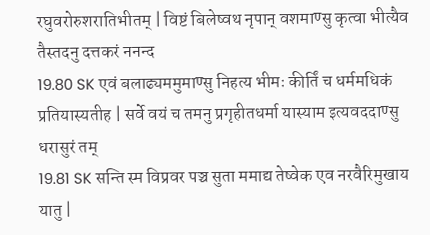रघुवरोरुशरातिभीतम् | विष्टं बिलेष्वथ नृपान् वशमाण्सु कृत्वा भीत्यैव तैस्तदनु दत्तकरं ननन्द
19.80 SK एवं बलाढ्यममुमाण्सु निहत्य भीमः कीर्तिं च धर्ममधिकं प्रतियास्यतीह | सर्वे वयं च तमनु प्रगृहीतधर्मा यास्याम इत्यवददाण्सु धरासुरं तम्
19.81 SK सन्ति स्म विप्रवर पञ्च सुता ममाद्य तेष्वेक एव नरवैरिमुखाय यातु |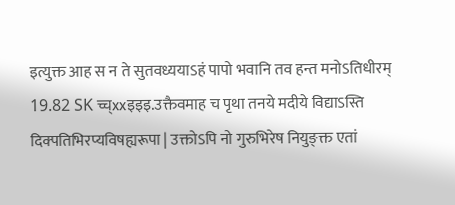इत्युक्त आह स न ते सुतवध्ययाऽहं पापो भवानि तव हन्त मनोऽतिधीरम्
19.82 SK च्च्xxइइइ.उक्तैवमाह च पृथा तनये मदीये विद्याऽस्ति दिक्पतिभिरप्यविषह्यरूपा | उक्तोऽपि नो गुरुभिरेष नियुङ्क्त एतां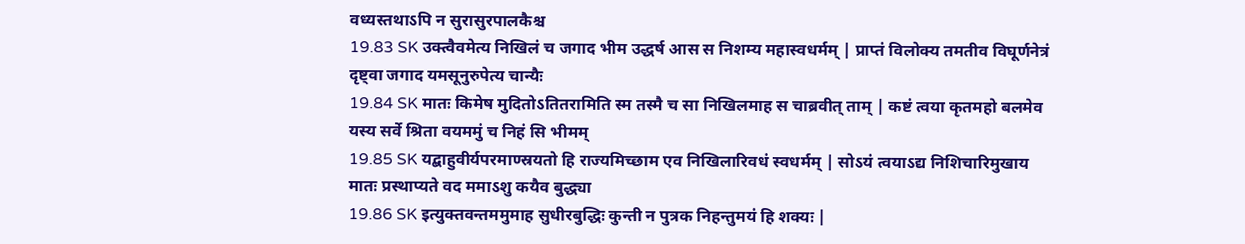वध्यस्तथाऽपि न सुरासुरपालकैश्च
19.83 SK उक्त्वैवमेत्य निखिलं च जगाद भीम उद्धर्ष आस स निशम्य महास्वधर्मम् | प्राप्तं विलोक्य तमतीव विघूर्णनेत्रं दृष्ट्वा जगाद यमसूनुरुपेत्य चान्यैः
19.84 SK मातः किमेष मुदितोऽतितरामिति स्म तस्मै च सा निखिलमाह स चाब्रवीत् ताम् | कष्टं त्वया कृतमहो बलमेव यस्य सर्वे श्रिता वयममुं च निहं सि भीमम्
19.85 SK यद्बाहुवीर्यपरमाण्स्रयतो हि राज्यमिच्छाम एव निखिलारिवधं स्वधर्मम् | सोऽयं त्वयाऽद्य निशिचारिमुखाय मातः प्रस्थाप्यते वद ममाऽशु कयैव बुद्ध्या
19.86 SK इत्युक्तवन्तममुमाह सुधीरबुद्धिः कुन्ती न पुत्रक निहन्तुमयं हि शक्यः |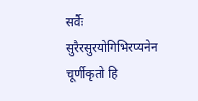सर्वैः सुरैरसुरयोगिभिरप्यनेन चूर्णीकृतो हि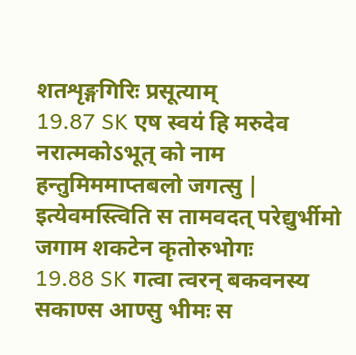शतशृङ्गगिरिः प्रसूत्याम्
19.87 SK एष स्वयं हि मरुदेव नरात्मकोऽभूत् को नाम हन्तुमिममाप्तबलो जगत्सु | इत्येवमस्त्विति स तामवदत् परेद्युर्भीमो जगाम शकटेन कृतोरुभोगः
19.88 SK गत्वा त्वरन् बकवनस्य सकाण्स आण्सु भीमः स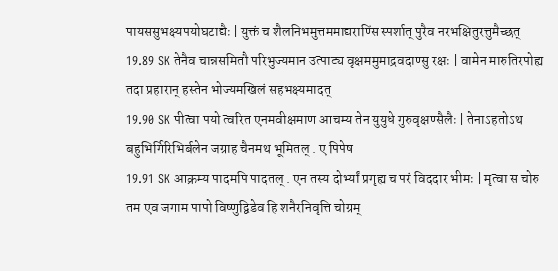पायससुभक्ष्यपयोघटाद्यैः | युक्तं च शैलनिभमुत्तममाद्यराण्सिं स्पर्शात् पुरैव नरभक्षितुरत्तुमैच्छत्
19.89 SK तेनैव चान्नसमितौ परिभुज्यमान उत्पाट्य वृक्षममुमाद्रवदाण्सु रक्षः | वामेन मारुतिरपोह्य तदा प्रहारान् हस्तेन भोज्यमखिलं सहभक्ष्यमादत्
19.90 SK पीत्वा पयो त्वरित एनमवीक्षमाण आचम्य तेन युयुधे गुरुवृक्षण्सैलैः | तेनाऽहतोऽथ बहुभिर्गिरिभिर्बलेन जग्राह चैनमथ भूमितल् . ए पिपेष
19.91 SK आक्रम्य पादमपि पादतल् . एन तस्य दोर्भ्यां प्रगृह्य च परं विददार भीमः | मृत्वा स चोरु तम एव जगाम पापो विष्णुद्विडेव हि शनैरनिवृत्ति चोग्रम्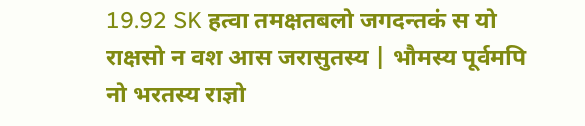19.92 SK हत्वा तमक्षतबलो जगदन्तकं स यो राक्षसो न वश आस जरासुतस्य | भौमस्य पूर्वमपि नो भरतस्य राज्ञो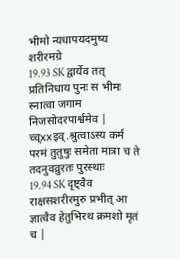भीमो न्यधापयदमुष्य शरीरमग्रे
19.93 SK द्वार्येव तत् प्रतिनिधाय पुनः स भीमः स्नात्वा जगाम निजसोदरपार्श्वमेव | च्च्xxइव्.श्रुत्वाऽस्य कर्म परमं तुतुषुः समेता मात्रा च ते तदनुवव्रुरतः पुरस्थाः
19.94 SK दृष्ट्वैव राक्षसशरीरमुरु प्रभीत् आ ज्ञात्वैव हेतुभिरथ क्रमशो मृतं च |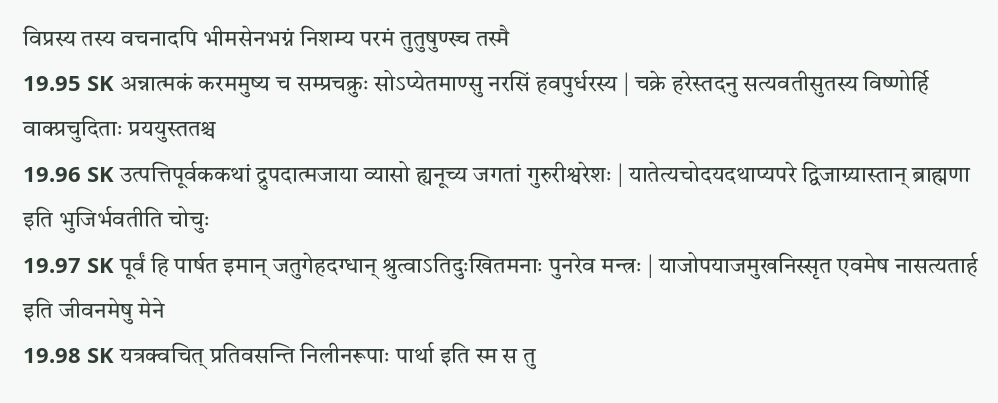विप्रस्य तस्य वचनादपि भीमसेनभग्नं निशम्य परमं तुतुषुण्स्च तस्मै
19.95 SK अन्नात्मकं करममुष्य च सम्प्रचक्रुः सोऽप्येतमाण्सु नरसिं हवपुर्धरस्य | चक्रे हरेस्तदनु सत्यवतीसुतस्य विष्णोर्हि वाक्प्रचुदिताः प्रययुस्ततश्च
19.96 SK उत्पत्तिपूर्वककथां द्रुपदात्मजाया व्यासो ह्यनूच्य जगतां गुरुरीश्वरेशः | यातेत्यचोदयदथाप्यपरे द्विजाग्र्यास्तान् ब्राह्मणा इति भुजिर्भवतीति चोचुः
19.97 SK पूर्वं हि पार्षत इमान् जतुगेहदग्धान् श्रुत्वाऽतिदुःखितमनाः पुनरेव मन्त्रः | याजोपयाजमुखनिस्सृत एवमेष नासत्यतार्ह इति जीवनमेषु मेने
19.98 SK यत्रक्वचित् प्रतिवसन्ति निलीनरूपाः पार्था इति स्म स तु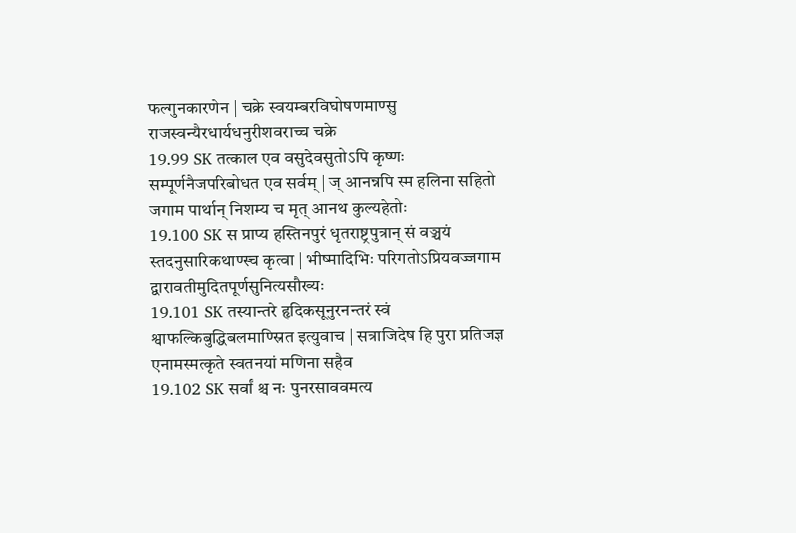फल्गुनकारणेन | चक्रे स्वयम्बरविघोषणमाण्सु राजस्वन्यैरधार्यधनुरीशवराच्च चक्रे
19.99 SK तत्काल एव वसुदेवसुतोऽपि कृष्णः सम्पूर्णनैजपरिबोधत एव सर्वम् | ज् आनन्नपि स्म हलिना सहितो जगाम पार्थान् निशम्य च मृत् आनथ कुल्यहेतोः
19.100 SK स प्राप्य हस्तिनपुरं धृतराष्ट्रपुत्रान् सं वञ्चयं स्तदनुसारिकथाण्स्च कृत्वा | भीष्मादिभिः परिगतोऽप्रियवज्जगाम द्वारावतीमुदितपूर्णसुनित्यसौख्यः
19.101 SK तस्यान्तरे हृदिकसूनुरनन्तरं स्वं श्वाफल्किबुद्धिबलमाण्स्रित इत्युवाच | सत्राजिदेष हि पुरा प्रतिजज्ञ एनामस्मत्कृते स्वतनयां मणिना सहैव
19.102 SK सर्वां श्च नः पुनरसाववमत्य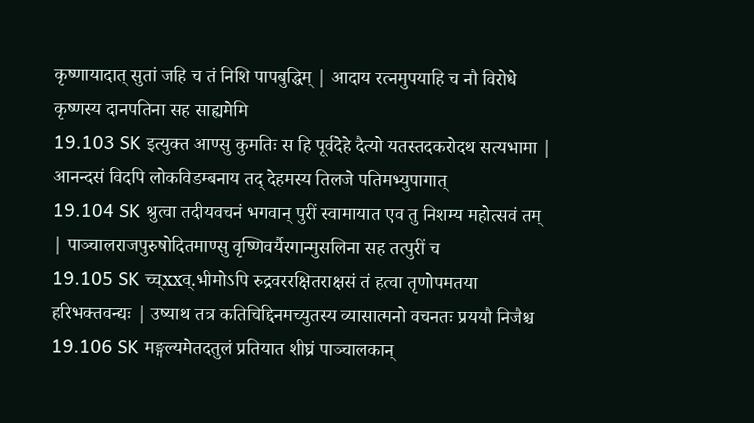कृष्णायादात् सुतां जहि च तं निशि पापबुद्धिम् | आदाय रत्नमुपयाहि च नौ विरोधे कृष्णस्य दानपतिना सह साह्यमेमि
19.103 SK इत्युक्त आण्सु कुमतिः स हि पूर्वदेहे दैत्यो यतस्तदकरोदथ सत्यभामा | आनन्दसं विदपि लोकविडम्बनाय तद् देहमस्य तिलजे पतिमभ्युपागात्
19.104 SK श्रुत्वा तदीयवचनं भगवान् पुरीं स्वामायात एव तु निशम्य महोत्सवं तम् | पाञ्चालराजपुरुषोदितमाण्सु वृष्णिवर्यैरगान्मुसलिना सह तत्पुरीं च
19.105 SK च्च्xxव्.भीमोऽपि रुद्रवररक्षितराक्षसं तं हत्वा तृणोपमतया हरिभक्तवन्द्यः | उष्याथ तत्र कतिचिद्दिनमच्युतस्य व्यासात्मनो वचनतः प्रययौ निजैश्च
19.106 SK मङ्गल्यमेतदतुलं प्रतियात शीघ्रं पाञ्चालकान्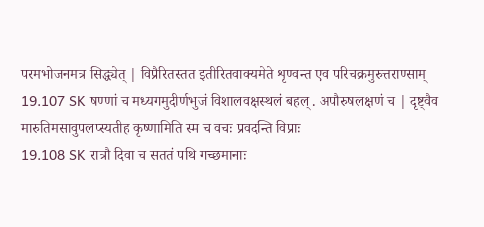परमभोजनमत्र सिद्ध्येत् | विप्रैरितस्तत इतीरितवाक्यमेते शृण्वन्त एव परिचक्रमुरुत्तराण्साम्
19.107 SK षण्णां च मध्यगमुदीर्णभुजं विशालवक्षस्थलं बहल् . अपौरुषलक्षणं च | दृष्ट्वैव मारुतिमसावुपलप्स्यतीह कृष्णामिति स्म च वचः प्रवदन्ति विप्राः
19.108 SK रात्रौ दिवा च सततं पथि गच्छमानाः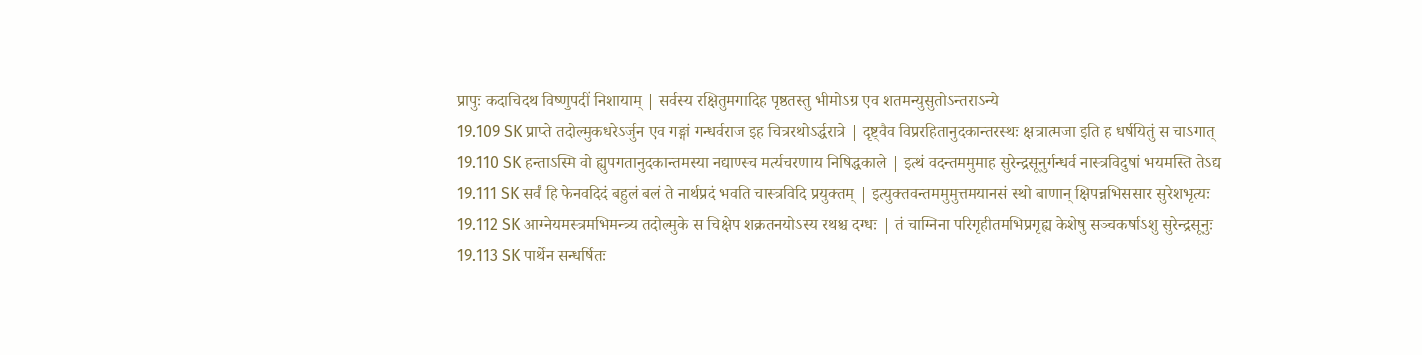प्रापुः कदाचिदथ विष्णुपदीं निशायाम् | सर्वस्य रक्षितुमगादिह पृष्ठतस्तु भीमोऽग्र एव शतमन्युसुतोऽन्तराऽन्ये
19.109 SK प्राप्ते तदोल्मुकधरेऽर्जुन एव गङ्गां गन्धर्वराज इह चित्ररथोऽर्द्धरात्रे | दृष्ट्वैव विप्ररहितानुदकान्तरस्थः क्षत्रात्मजा इति ह धर्षयितुं स चाऽगात्
19.110 SK हन्ताऽस्मि वो ह्युपगतानुदकान्तमस्या नद्याण्स्च मर्त्यचरणाय निषिद्धकाले | इत्थं वदन्तममुमाह सुरेन्द्रसूनुर्गन्धर्व नास्त्रविदुषां भयमस्ति तेऽद्य
19.111 SK सर्वं हि फेनवदिदं बहुलं बलं ते नार्थप्रदं भवति चास्त्रविदि प्रयुक्तम् | इत्युक्तवन्तममुमुत्तमयानसं स्थो बाणान् क्षिपन्नभिससार सुरेशभृत्यः
19.112 SK आग्नेयमस्त्रमभिमन्त्र्य तदोल्मुके स चिक्षेप शक्रतनयोऽस्य रथश्च दग्धः | तं चाग्निना परिगृहीतमभिप्रगृह्य केशेषु सञ्चकर्षाऽशु सुरेन्द्रसूनुः
19.113 SK पार्थेन सन्धर्षितः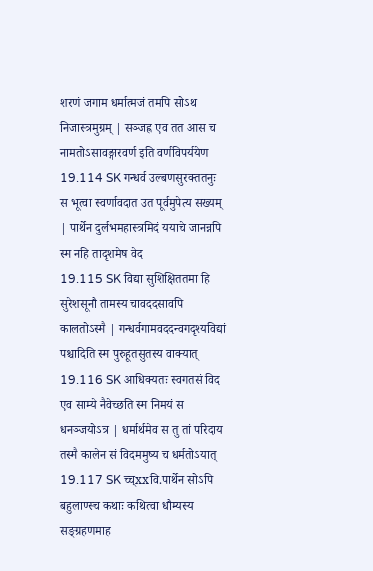शरणं जगाम धर्मात्मजं तमपि सोऽथ निजास्त्रमुग्रम् | सञ्जह्र एव तत आस च नामतोऽसावङ्गारवर्ण इति वर्णविपर्ययेण
19.114 SK गन्धर्व उल्बणसुरक्ततनुः स भूत्वा स्वर्णावदात उत पूर्वमुपेत्य सख्यम् | पार्थेन दुर्लभमहास्त्रमिदं ययाचे जानन्नपि स्म नहि तादृशमेष वेद
19.115 SK विद्या सुशिक्षिततमा हि सुरेशसूनौ तामस्य चावददसावपि कालतोऽस्मै | गन्धर्वगामवददन्वगदृश्यविद्यां पश्चादिति स्म पुरुहूतसुतस्य वाक्यात्
19.116 SK आधिक्यतः स्वगतसं विद एव साम्ये नैवेच्छति स्म निमयं स धनञ्जयोऽत्र | धर्मार्थमेव स तु तां परिदाय तस्मै कालेन सं विदममुष्य च धर्मतोऽयात्
19.117 SK च्च्xxवि.पार्थेन सोऽपि बहुलाण्स्च कथाः कथित्वा धौम्यस्य सङ्ग्रहणमाह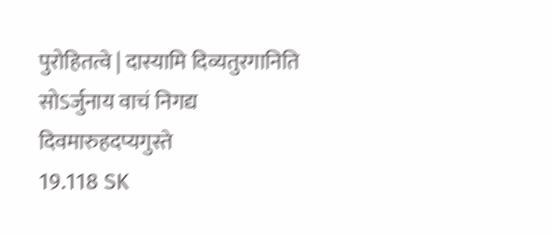पुरोहितत्वे | दास्यामि दिव्यतुरगानिति सोऽर्जुनाय वाचं निगद्य दिवमारुहदप्यगुस्ते
19.118 SK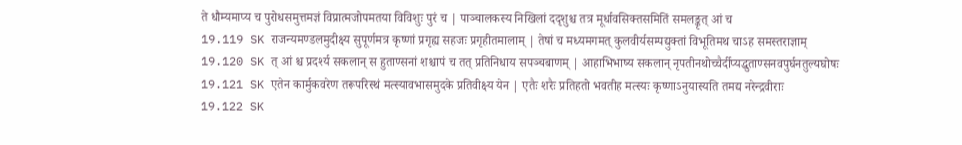ते धौम्यमाप्य च पुरोधसमुत्तमज्ञं विप्रात्मजोपमतया विविशुः पुरं च | पाञ्चालकस्य निखिलां ददृशुश्च तत्र मूर्धावसिक्तसमितिं समलङ्कृत् आं च
19.119 SK राजन्यमण्डलमुदीक्ष्य सुपूर्णमत्र कृष्णां प्रगृह्य सहजः प्रगृहीतमालाम् | तेषां च मध्यमगमत् कुलवीर्यसम्पद्युक्तां विभूतिमथ चाऽह समस्तराज्ञाम्
19.120 SK त् आं श्च प्रदर्श्य सकलान् स हुताण्सनां शश्चापं च तत् प्रतिनिधाय सपञ्चबाणम् | आहाभिभाष्य सकलान् नृपतीनथोच्चैर्दीप्यद्धुताण्सनवपुर्घनतुल्यघोषः
19.121 SK एतेन कार्मुकवरेण तरूपरिस्थं मत्स्यावभासमुदके प्रतिवीक्ष्य येन | एतैः शरैः प्रतिहतो भवतीह मत्स्यः कृष्णाऽनुयास्यति तमद्य नरेन्द्रवीराः
19.122 SK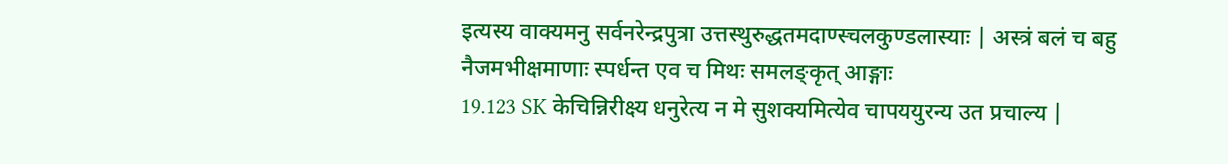इत्यस्य वाक्यमनु सर्वनरेन्द्रपुत्रा उत्तस्थुरुद्धतमदाण्स्चलकुण्डलास्याः | अस्त्रं बलं च बहु नैजमभीक्षमाणाः स्पर्धन्त एव च मिथः समलङ्कृत् आङ्गाः
19.123 SK केचिन्निरीक्ष्य धनुरेत्य न मे सुशक्यमित्येव चापययुरन्य उत प्रचाल्य |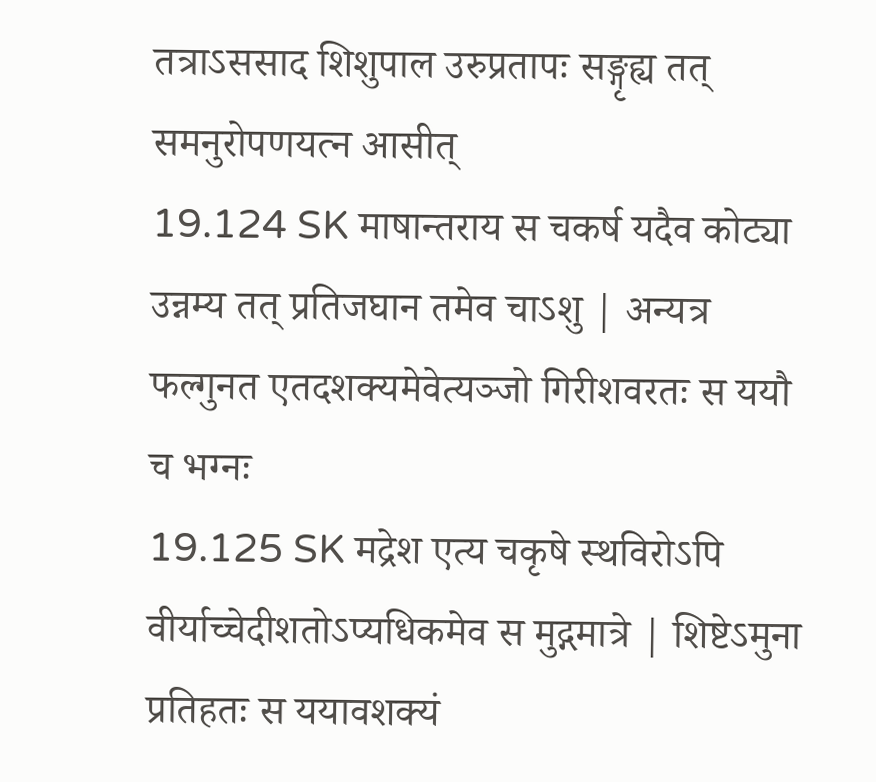तत्राऽससाद शिशुपाल उरुप्रतापः सङ्गृह्य तत् समनुरोपणयत्न आसीत्
19.124 SK माषान्तराय स चकर्ष यदैव कोट्या उन्नम्य तत् प्रतिजघान तमेव चाऽशु | अन्यत्र फल्गुनत एतदशक्यमेवेत्यञ्जो गिरीशवरतः स ययौ च भग्नः
19.125 SK मद्रेश एत्य चकृषे स्थविरोऽपि वीर्याच्चेदीशतोऽप्यधिकमेव स मुद्गमात्रे | शिष्टेऽमुना प्रतिहतः स ययावशक्यं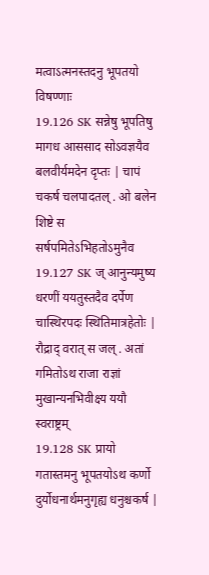मत्वाऽत्मनस्तदनु भूपतयो विषण्णाः
19.126 SK सन्नेषु भूपतिषु मागध आससाद सोऽवज्ञयैव बलवीर्यमदेन दृप्तः | चापं चकर्ष चलपादतल् . ओ बलेन शिष्टे स सर्षपमितेऽभिहतोऽमुनैव
19.127 SK ज् आनुन्यमुष्य धरणीं ययतुस्तदैव दर्पेण चास्थिरपदः स्थितिमात्रहेतोः | रौद्राद् वरात् स जल् . अतां गमितोऽथ राजा राज्ञां मुखान्यनभिवीक्ष्य ययौ स्वराष्ट्रम्
19.128 SK प्रायो गतास्तमनु भूपतयोऽथ कर्णो दुर्योधनार्थमनुगृह्य धनुश्चकर्ष |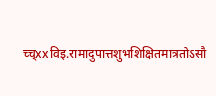च्च्xxविइ.रामादुपात्तशुभशिक्षितमात्रतोऽसौ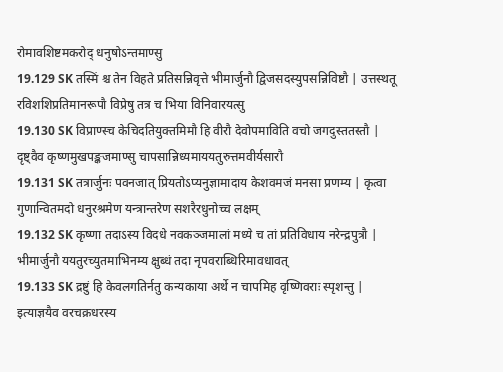रोमावशिष्टमकरोद् धनुषोऽन्तमाण्सु
19.129 SK तस्मिं श्च तेन विहते प्रतिसन्निवृत्ते भीमार्जुनौ द्विजसदस्युपसन्निविष्टौ | उत्तस्थतू रविशशिप्रतिमानरूपौ विप्रेषु तत्र च भिया विनिवारयत्सु
19.130 SK विप्राण्स्च केचिदतियुक्तमिमौ हि वीरौ देवोपमाविति वचो जगदुस्ततस्तौ | दृष्ट्वैव कृष्णमुखपङ्कजमाण्सु चापसान्निध्यमाययतुरुत्तमवीर्यसारौ
19.131 SK तत्रार्जुनः पवनजात् प्रियतोऽप्यनुज्ञामादाय केशवमजं मनसा प्रणम्य | कृत्वा गुणान्वितमदो धनुरश्रमेण यन्त्रान्तरेण सशरैरधुनोच्च लक्षम्
19.132 SK कृष्णा तदाऽस्य विदधे नवकञ्जमालां मध्ये च तां प्रतिविधाय नरेन्द्रपुत्रौ | भीमार्जुनौ ययतुरच्युतमाभिनम्य क्षुब्धं तदा नृपवराब्धिरिमावधावत्
19.133 SK द्रष्टुं हि केवलगतिर्नतु कन्यकाया अर्थे न चापमिह वृष्णिवराः स्पृशन्तु | इत्याज्ञयैव वरचक्रधरस्य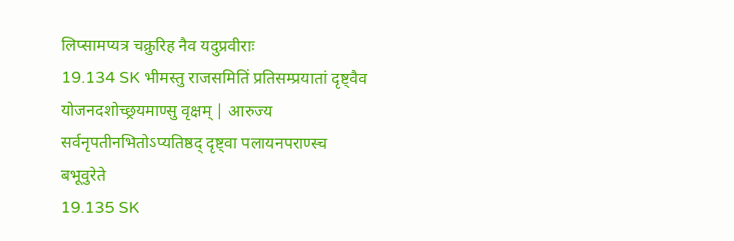लिप्सामप्यत्र चक्रुरिह नैव यदुप्रवीराः
19.134 SK भीमस्तु राजसमितिं प्रतिसम्प्रयातां दृष्ट्वैव योजनदशोच्छ्रयमाण्सु वृक्षम् | आरुज्य सर्वनृपतीनभितोऽप्यतिष्ठद् दृष्ट्वा पलायनपराण्स्च बभूवुरेते
19.135 SK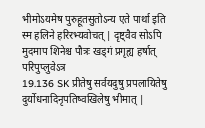भीमोऽयमेष पुरुहूतसुतोऽन्य एते पार्था इति स्म हलिने हरिरभ्यवोचत् | दृष्ट्वैव सोऽपि मुदमाप शिनेश्च पौत्रः खड्गं प्रगृह्य हर्षात् परिपुप्लुवेऽत्र
19.136 SK प्रीतेषु सर्वयदुषु प्रपलायितेषु दुर्योधनादिनृपतिष्वखिलेषु भीमात् |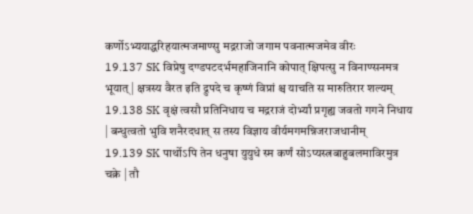कर्णोऽभ्ययाद्धरिहयात्मजमाण्सु मद्रराजो जगाम पवनात्मजमेव वीरः
19.137 SK विप्रेषु दण्डपटदर्भमहाजिनानि कोपात् क्षिपत्सु न विनाण्सनमत्र भूयात् | क्षत्रस्य वैरत इति द्रुपदे च कृष्णं विप्रां श्च याचति स मारुतिरार शल्यम्
19.138 SK वृक्षं त्वसौ प्रतिनिधाय च मद्रराजं दोर्भ्यां प्रगृह्य जवतो गगने निधाय | बन्धुत्वतो भुवि शनैरदधात् स तस्य विज्ञाय वीर्यमगमन्निजराजधानीम्
19.139 SK पार्थोऽपि तेन धनुषा युयुधे स्म कर्णं सोऽप्यस्त्रबाहुबलमाविरमुत्र चक्रे | तौ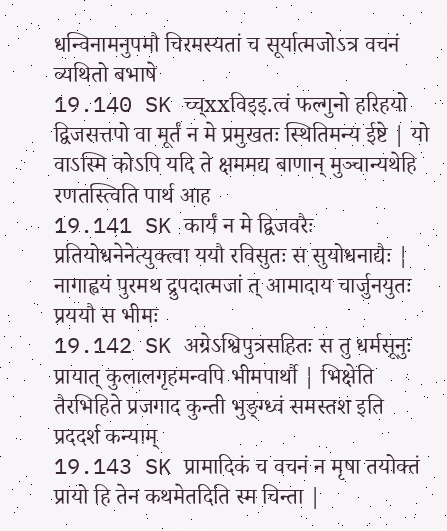धन्विनामनुपमौ चिरमस्यतां च सूर्यात्मजोऽत्र वचनं व्यथितो बभाषे
19.140 SK च्च्xxविइइ.त्वं फल्गुनो हरिहयो द्विजसत्तपो वा मूर्तं न मे प्रमुखतः स्थितिमन्य ईष्टे | यो वाऽस्मि कोऽपि यदि ते क्षममद्य बाणान् मुञ्चान्यथेहि रणतस्त्विति पार्थ आह
19.141 SK कार्यं न मे द्विजवरैः प्रतियोधनेनेत्युक्त्वा ययौ रविसुतः स सुयोधनाद्यैः | नागाह्वयं पुरमथ द्रुपदात्मजां त् आमादाय चार्जुनयुतः प्रययौ स भीमः
19.142 SK अग्रेऽश्विपुत्रसहितः स तु धर्मसूनुः प्रायात् कुलालगृहमन्वपि भीमपार्थौ | भिक्षेति तैरभिहिते प्रजगाद कुन्ती भुङ्ग्ध्वं समस्तश इति प्रददर्श कन्याम्
19.143 SK प्रामादिकं च वचनं न मृषा तयोक्तं प्रायो हि तेन कथमेतदिति स्म चिन्ता |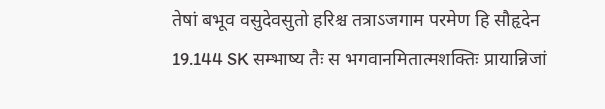तेषां बभूव वसुदेवसुतो हरिश्च तत्राऽजगाम परमेण हि सौहृदेन
19.144 SK सम्भाष्य तैः स भगवानमितात्मशक्तिः प्रायान्निजां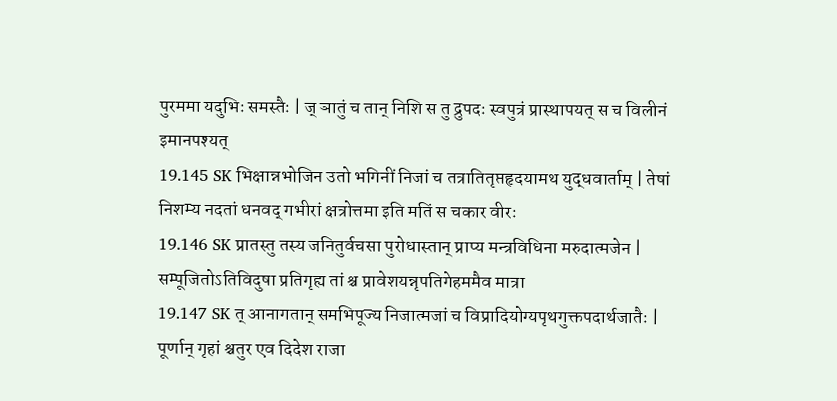पुरममा यदुभिः समस्तैः | ज् ञातुं च तान् निशि स तु द्रुपदः स्वपुत्रं प्रास्थापयत् स च विलीनं इमानपश्यत्
19.145 SK भिक्षान्नभोजिन उतो भगिनीं निजां च तत्रातितृप्तहृदयामथ युद्धवार्ताम् | तेषां निशम्य नदतां धनवद् गभीरां क्षत्रोत्तमा इति मतिं स चकार वीरः
19.146 SK प्रातस्तु तस्य जनितुर्वचसा पुरोधास्तान् प्राप्य मन्त्रविधिना मरुदात्मजेन | सम्पूजितोऽतिविदुषा प्रतिगृह्य तां श्च प्रावेशयन्नृपतिगेहममैव मात्रा
19.147 SK त् आनागतान् समभिपूज्य निजात्मजां च विप्रादियोग्यपृथगुक्तपदार्थजातैः | पूर्णान् गृहां श्चतुर एव दिदेश राजा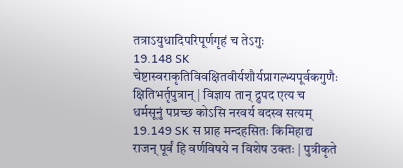तत्राऽयुधादिपरिपूर्णगृहं च तेऽगुः
19.148 SK चेष्टास्वराकृतिविवक्षितवीर्यशौर्यप्रागल्भ्यपूर्वकगुणैः क्षितिभर्तृपुत्रान् | विज्ञाय तान् द्रुपद एत्य च धर्मसूनुं पप्रच्छ कोऽसि नरवर्य वदस्व सत्यम्
19.149 SK स प्राह मन्दहसितः किमिहाद्य राजन् पूर्वं हि वर्णविषये न विशेष उक्तः | पुत्रीकृते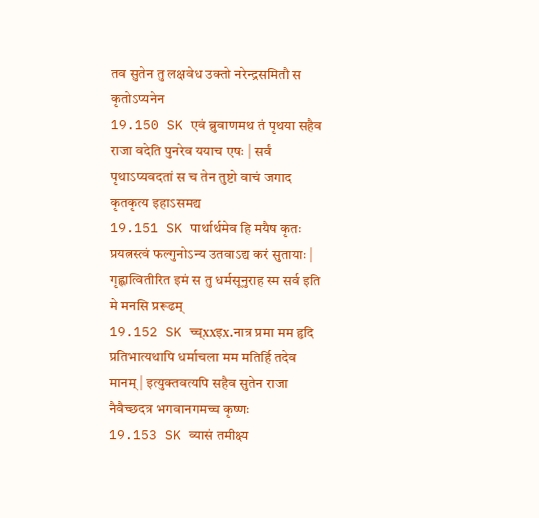तव सुतेन तु लक्षवेध उक्तो नरेन्द्रसमितौ स कृतोऽप्यनेन
19.150 SK एवं ब्रुवाणमथ तं पृथया सहैव राजा वदेति पुनरेव ययाच एषः | सर्वं पृथाऽप्यवदतां स च तेन तुष्टो वाचं जगाद कृतकृत्य इहाऽसमद्य
19.151 SK पार्थार्थमेव हि मयैष कृतः प्रयत्नस्त्वं फल्गुनोऽन्य उतवाऽद्य करं सुतायाः | गृह्णात्वितीरित इमं स तु धर्मसूनुराह स्म सर्व इति मे मनसि प्ररूढम्
19.152 SK च्च्xxइx.नात्र प्रमा मम हृदि प्रतिभात्यथापि धर्माचला मम मतिर्हि तदेव मानम् | इत्युक्तवत्यपि सहैव सुतेन राजा नैवैच्छदत्र भगवानगमच्च कृष्णः
19.153 SK व्यासं तमीक्ष्य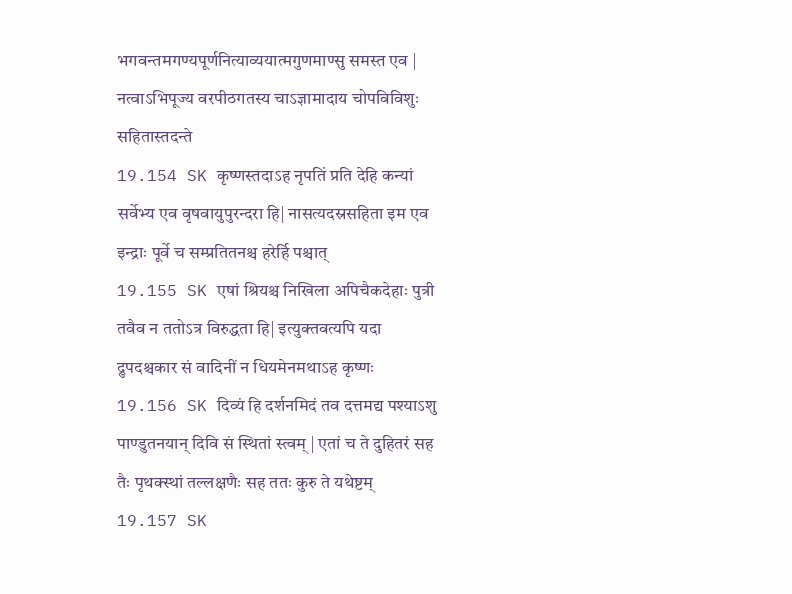भगवन्तमगण्यपूर्णनित्याव्ययात्मगुणमाण्सु समस्त एव | नत्वाऽभिपूज्य वरपीठगतस्य चाऽज्ञामादाय चोपविविशुः सहितास्तदन्ते
19.154 SK कृष्णस्तदाऽह नृपतिं प्रति देहि कन्यां सर्वेभ्य एव वृषवायुपुरन्दरा हि| नासत्यदस्रसहिता इम एव इन्द्राः पूर्वे च सम्प्रतितनश्च हरेर्हि पश्चात्
19.155 SK एषां श्रियश्च निखिला अपिचैकदेहाः पुत्री तवैव न ततोऽत्र विरुद्धता हि| इत्युक्तवत्यपि यदा द्रुपदश्चकार सं वादिनीं न धियमेनमथाऽह कृष्णः
19.156 SK दिव्यं हि दर्शनमिदं तव दत्तमद्य पश्याऽशु पाण्डुतनयान् दिवि सं स्थितां स्त्वम् | एतां च ते दुहितरं सह तैः पृथक्स्थां तल्लक्षणैः सह ततः कुरु ते यथेष्टम्
19.157 SK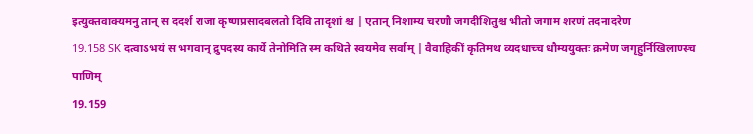इत्युक्तवाक्यमनु तान् स ददर्श राजा कृष्णप्रसादबलतो दिवि तादृशां श्च | एतान् निशाम्य चरणौ जगदीशितुश्च भीतो जगाम शरणं तदनादरेण
19.158 SK दत्वाऽभयं स भगवान् द्रुपदस्य कार्ये तेनोमिति स्म कथिते स्वयमेव सर्वाम् | वैवाहिकीं कृतिमथ व्यदधाच्च धौम्ययुक्तः क्रमेण जगृहुर्निखिलाण्स्च पाणिम्
19.159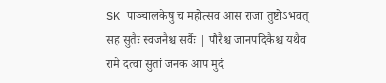SK पाञ्चालकेषु च महोत्सव आस राजा तुष्टोऽभवत् सह सुतैः स्वजनैश्च सर्वैः | पौरैश्च जानपदिकैश्च यथैव रामे दत्वा सुतां जनक आप मुदं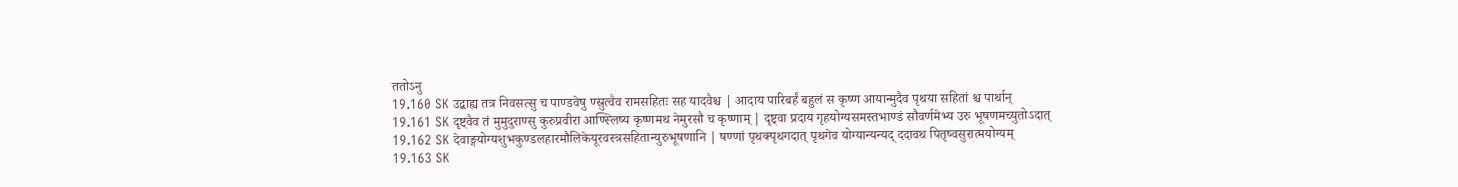ततोऽनु
19.160 SK उद्बाह्य तत्र निवसत्सु च पाण्डवेषु ण्स्रुत्वैव रामसहितः सह यादवैश्च | आदाय पारिबर्हं बहुलं स कृष्ण आयान्मुदैव पृथया सहितां श्च पार्थान्
19.161 SK दृष्ट्वैव तं मुमुदुराण्सु कुरुप्रवीरा आण्स्लिष्य कृष्णमथ नेमुरसौ च कृष्णाम् | दृष्ट्वा प्रदाय गृहयोग्यसमस्तभाण्डं सौवर्णमेभ्य उरु भूषणमच्युतोऽदात्
19.162 SK देवाङ्गयोग्यशुभकुण्डलहारमौलिकेयूरवस्त्रसहितान्युरुभूषणानि | षण्णां पृथक्पृथगदात् पृथगेव योग्यान्यन्यद् ददावथ पितृष्वसुरात्मयोग्यम्
19.163 SK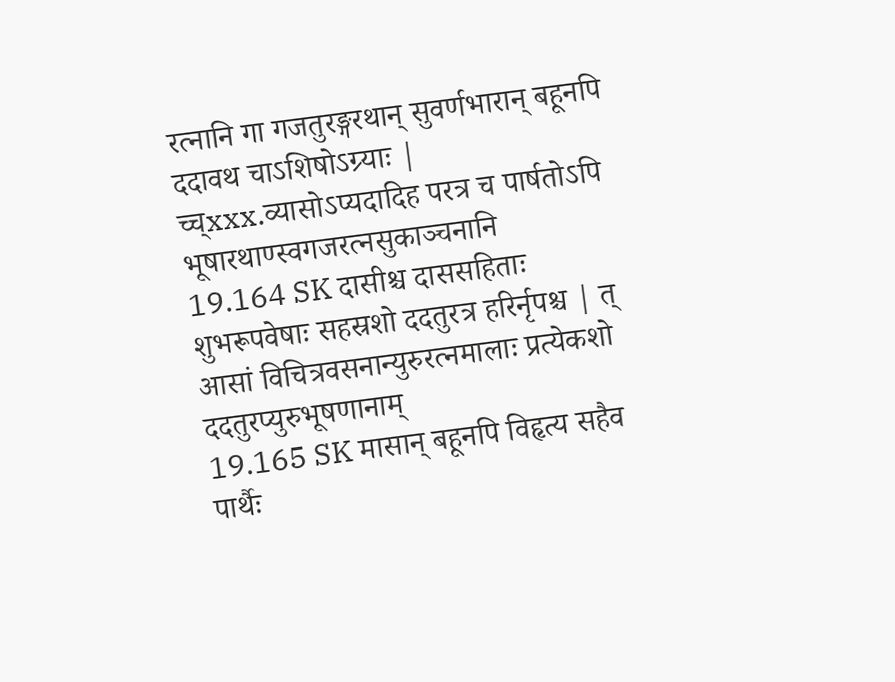रत्नानि गा गजतुरङ्गरथान् सुवर्णभारान् बहूनपि ददावथ चाऽशिषोऽग्र्याः | च्च्xxx.व्यासोऽप्यदादिह परत्र च पार्षतोऽपि भूषारथाण्स्वगजरत्नसुकाञ्चनानि
19.164 SK दासीश्च दाससहिताः शुभरूपवेषाः सहस्रशो ददतुरत्र हरिर्नृपश्च | त् आसां विचित्रवसनान्युरुरत्नमालाः प्रत्येकशो ददतुरप्युरुभूषणानाम्
19.165 SK मासान् बहूनपि विहृत्य सहैव पार्थैः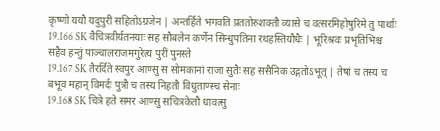कृष्णो ययौ यदुपुरीं सहितोऽग्रजेन | अन्तर्हिते भगवति प्रततोरुशक्तौ व्यासे च वत्सरमिहोषुरिमे तु पार्थाः
19.166 SK वैचित्रवीर्यतनयाः सह सौबलेन कर्णेन सिन्धुपतिना रथहस्तियौधैः | भूरिश्रवः प्रभृतिभिश्च सहैव हन्तुं पाञ्चालराजमगुरेत्य पुरीं पुनस्ते
19.167 SK तैरर्दिते स्वपुर आण्सु स सोमकानां राजा सुतैः सह ससैनिक उद्गतोऽभूत् | तेषां च तस्य च बभूव महान् विमर्दः पुत्रौ च तस्य निहतौ विधुताण्स्च सेनाः
19.168 SK चित्रे हते समर आण्सु सचित्रकेतौ धावत्सु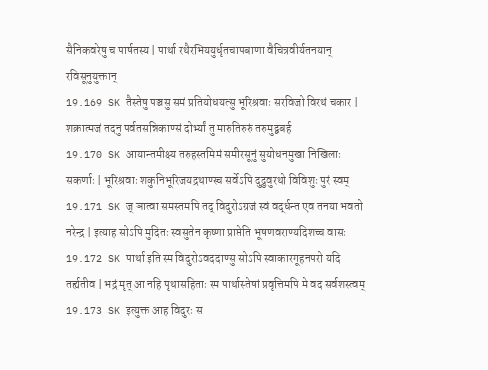सैनिकवरेषु च पार्षतस्य | पार्था रथैरभिययुर्धृतचापबाणा वैचित्रवीर्यतनयान् रविसूनुयुक्तान्
19.169 SK तैस्तेषु पञ्चसु समं प्रतियोधयत्सु भूरिश्रवाः सरविजो विरथं चकार | शक्रात्मजं तदनु पर्वतसन्निकाण्सं दोर्भ्यां तु मारुतिरुरुं तरुमुद्बबर्ह
19.170 SK आयान्तमीक्ष्य तरुहस्तमिमं समीरसूनुं सुयोधनमुखा निखिलाः सकर्णाः | भूरिश्रवाः शकुनिभूरिजयद्रथाण्स्च सर्वेऽपि दुद्रुवुरथो विविशुः पुरं स्वम्
19.171 SK ज् ञात्वा समस्तमपि तद् विदुरोऽग्रजं स्वं वर्द्धन्त एव तनया भवतो नरेन्द्र | इत्याह सोऽपि मुदितः स्वसुतेन कृष्णा प्राप्तेति भूषणवराण्यदिशच्च वासः
19.172 SK पार्था इति स्म विदुरोऽवददाण्सु सोऽपि स्वाकारगूहनपरो यदि तर्ह्यतीव | भद्रं मृत् आ नहि पृथासहिताः स्म पार्थास्तेषां प्रवृत्तिमपि मे वद सर्वशस्त्वम्
19.173 SK इत्युक्त आह विदुरः स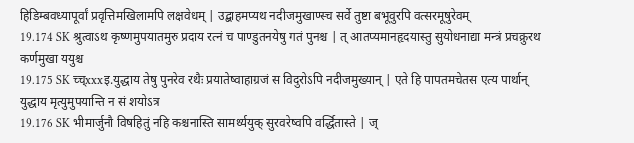हिडिम्बवध्यापूर्वां प्रवृत्तिमखिलामपि लक्षवेधम् | उद्बाहमप्यथ नदीजमुखाण्स्च सर्वे तुष्टा बभूवुरपि वत्सरमूषुरेवम्
19.174 SK श्रुत्वाऽथ कृष्णमुपयातमुरु प्रदाय रत्नं च पाण्डुतनयेषु गतं पुनश्च | त् आतप्यमानहृदयास्तु सुयोधनाद्या मन्त्रं प्रचक्रुरथ कर्णमुखा ययुश्च
19.175 SK च्च्xxxइ.युद्धाय तेषु पुनरेव रथैः प्रयातेष्वाहाग्रजं स विदुरोऽपि नदीजमुख्यान् | एते हि पापतमचेतस एत्य पार्थान् युद्धाय मृत्युमुपयान्ति न सं शयोऽत्र
19.176 SK भीमार्जुनौ विषहितुं नहि कश्चनास्ति सामर्थ्ययुक् सुरवरेष्वपि वर्द्धितास्ते | ज्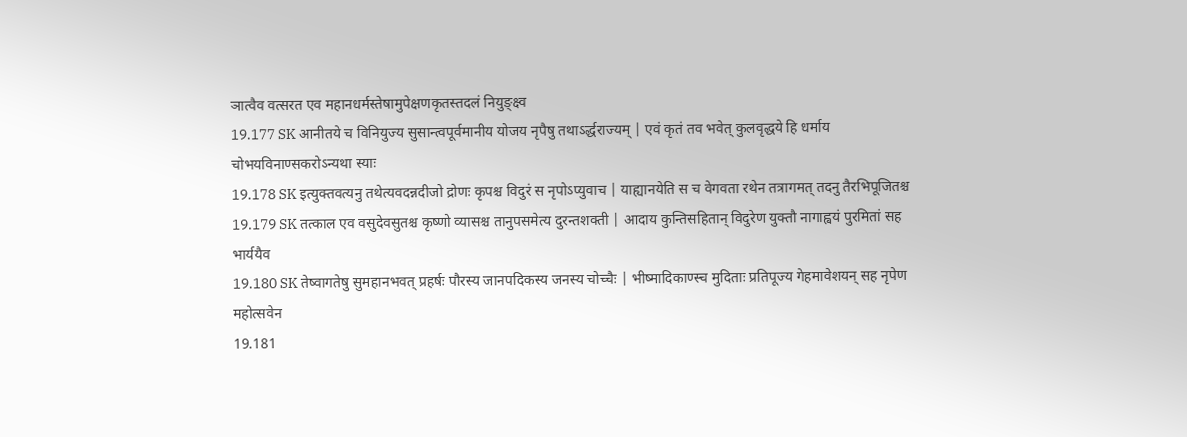ञात्वैव वत्सरत एव महानधर्मस्तेषामुपेक्षणकृतस्तदलं नियुङ्क्ष्व
19.177 SK आनीतये च विनियुज्य सुसान्त्वपूर्वमानीय योजय नृपैषु तथाऽर्द्धराज्यम् | एवं कृतं तव भवेत् कुलवृद्धये हि धर्माय चोभयविनाण्सकरोऽन्यथा स्याः
19.178 SK इत्युक्तवत्यनु तथेत्यवदन्नदीजो द्रोणः कृपश्च विदुरं स नृपोऽप्युवाच | याह्यानयेति स च वेगवता रथेन तत्रागमत् तदनु तैरभिपूजितश्च
19.179 SK तत्काल एव वसुदेवसुतश्च कृष्णो व्यासश्च तानुपसमेत्य दुरन्तशक्ती | आदाय कुन्तिसहितान् विदुरेण युक्तौ नागाह्वयं पुरमितां सह भार्ययैव
19.180 SK तेष्वागतेषु सुमहानभवत् प्रहर्षः पौरस्य जानपदिकस्य जनस्य चोच्चैः | भीष्मादिकाण्स्च मुदिताः प्रतिपूज्य गेहमावेशयन् सह नृपेण महोत्सवेन
19.181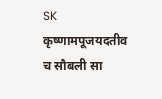SK कृष्णामपूजयदतीव च सौबली सा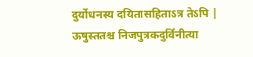दुर्योधनस्य दयितासहिताऽत्र तेऽपि | ऊषुस्ततश्च निजपुत्रकदुर्विनीत्या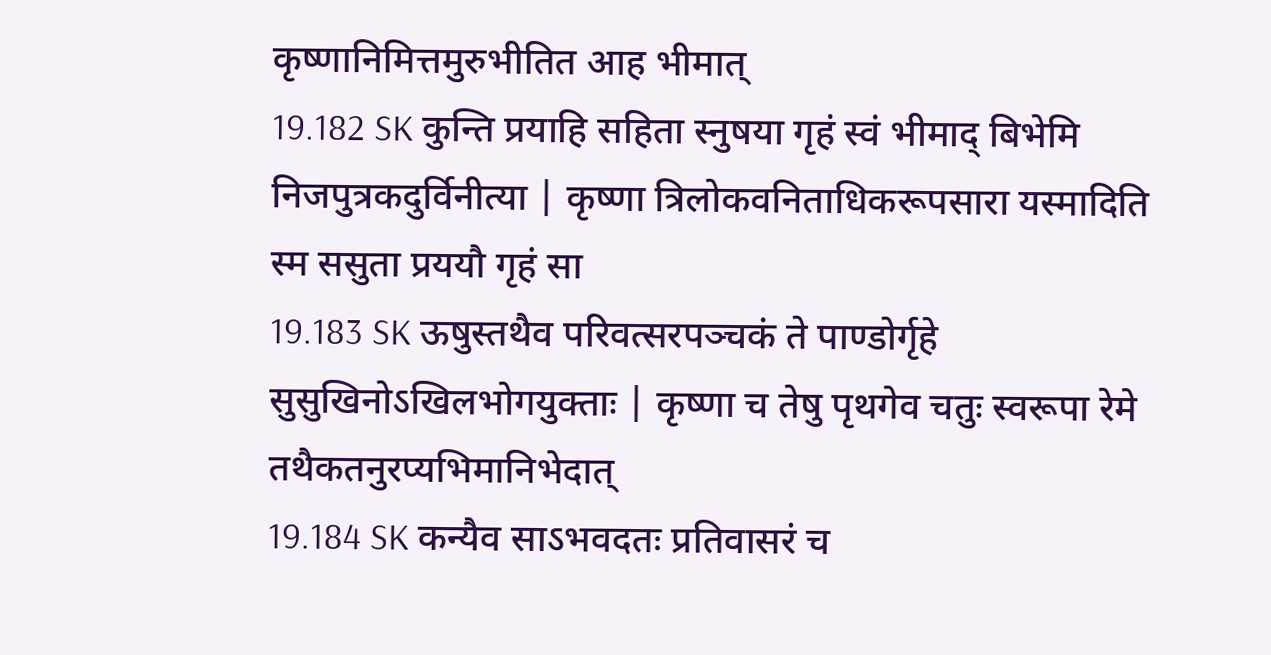कृष्णानिमित्तमुरुभीतित आह भीमात्
19.182 SK कुन्ति प्रयाहि सहिता स्नुषया गृहं स्वं भीमाद् बिभेमि निजपुत्रकदुर्विनीत्या | कृष्णा त्रिलोकवनिताधिकरूपसारा यस्मादिति स्म ससुता प्रययौ गृहं सा
19.183 SK ऊषुस्तथैव परिवत्सरपञ्चकं ते पाण्डोर्गृहे सुसुखिनोऽखिलभोगयुक्ताः | कृष्णा च तेषु पृथगेव चतुः स्वरूपा रेमे तथैकतनुरप्यभिमानिभेदात्
19.184 SK कन्यैव साऽभवदतः प्रतिवासरं च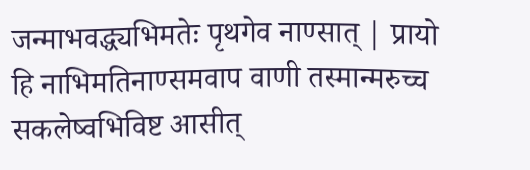जन्माभवद्ध्यभिमतेः पृथगेव नाण्सात् | प्रायो हि नाभिमतिनाण्समवाप वाणी तस्मान्मरुच्च सकलेष्वभिविष्ट आसीत्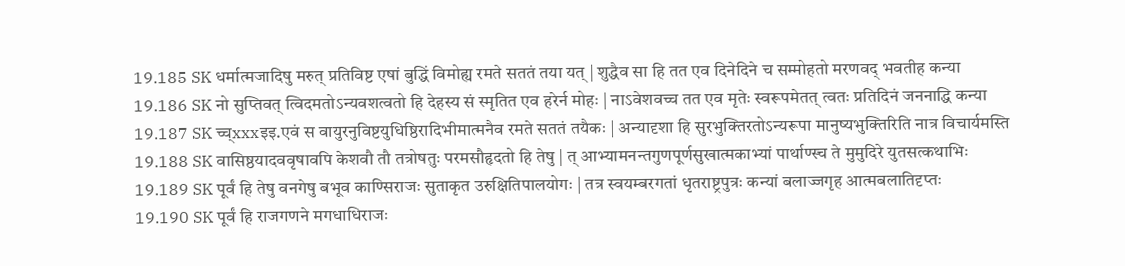19.185 SK धर्मात्मजादिषु मरुत् प्रतिविष्ट एषां बुद्धिं विमोह्य रमते सततं तया यत् | शुद्धैव सा हि तत एव दिनेदिने च सम्मोहतो मरणवद् भवतीह कन्या
19.186 SK नो सुप्तिवत् त्विदमतोऽन्यवशत्वतो हि देहस्य सं स्मृतित एव हरेर्न मोहः | नाऽवेशवच्च तत एव मृतेः स्वरूपमेतत् त्वतः प्रतिदिनं जननाद्धि कन्या
19.187 SK च्च्xxxइइ.एवं स वायुरनुविष्टयुधिष्ठिरादिभीमात्मनैव रमते सततं तयैकः | अन्यादृशा हि सुरभुक्तिरतोऽन्यरूपा मानुष्यभुक्तिरिति नात्र विचार्यमस्ति
19.188 SK वासिष्ठयादववृषावपि केशवौ तौ तत्रोषतुः परमसौहृदतो हि तेषु | त् आभ्यामनन्तगुणपूर्णसुखात्मकाभ्यां पार्थाण्स्च ते मुमुदिरे युतसत्कथाभिः
19.189 SK पूर्वं हि तेषु वनगेषु बभूव काण्सिराजः सुताकृत उरुक्षितिपालयोगः | तत्र स्वयम्बरगतां धृतराष्ट्रपुत्रः कन्यां बलाज्जगृह आत्मबलातिदृप्तः
19.190 SK पूर्वं हि राजगणने मगधाधिराजः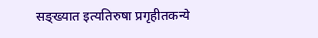सङ्ख्यात इत्यतिरुषा प्रगृहीतकन्ये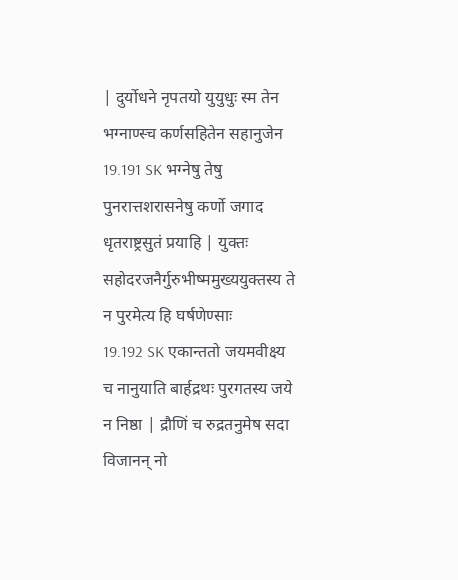| दुर्योधने नृपतयो युयुधुः स्म तेन भग्नाण्स्च कर्णसहितेन सहानुजेन
19.191 SK भग्नेषु तेषु पुनरात्तशरासनेषु कर्णो जगाद धृतराष्ट्रसुतं प्रयाहि | युक्तः सहोदरजनैर्गुरुभीष्ममुख्ययुक्तस्य ते न पुरमेत्य हि घर्षणेण्साः
19.192 SK एकान्ततो जयमवीक्ष्य च नानुयाति बार्हद्रथः पुरगतस्य जये न निष्ठा | द्रौणिं च रुद्रतनुमेष सदा विजानन् नो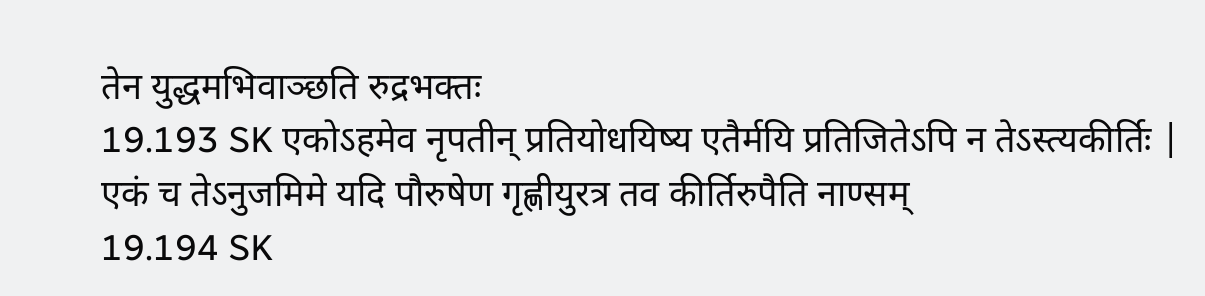तेन युद्धमभिवाञ्छति रुद्रभक्तः
19.193 SK एकोऽहमेव नृपतीन् प्रतियोधयिष्य एतैर्मयि प्रतिजितेऽपि न तेऽस्त्यकीर्तिः | एकं च तेऽनुजमिमे यदि पौरुषेण गृह्णीयुरत्र तव कीर्तिरुपैति नाण्सम्
19.194 SK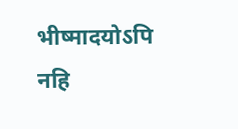भीष्मादयोऽपि नहि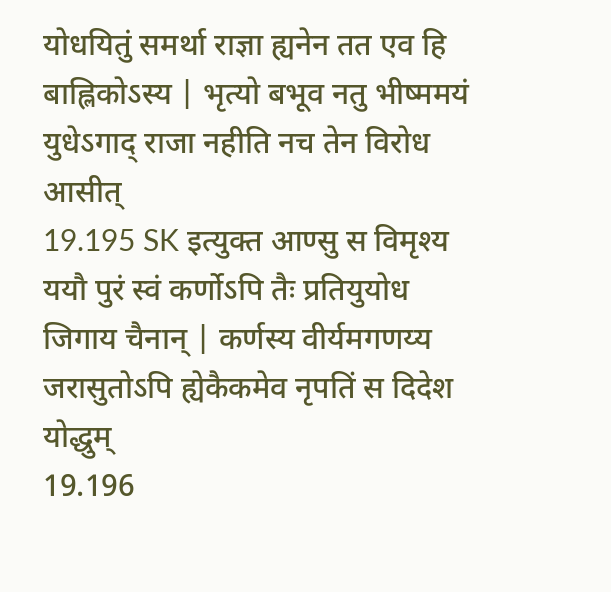योधयितुं समर्था राज्ञा ह्यनेन तत एव हि बाह्लिकोऽस्य | भृत्यो बभूव नतु भीष्ममयं युधेऽगाद् राजा नहीति नच तेन विरोध आसीत्
19.195 SK इत्युक्त आण्सु स विमृश्य ययौ पुरं स्वं कर्णोऽपि तैः प्रतियुयोध जिगाय चैनान् | कर्णस्य वीर्यमगणय्य जरासुतोऽपि ह्येकैकमेव नृपतिं स दिदेश योद्धुम्
19.196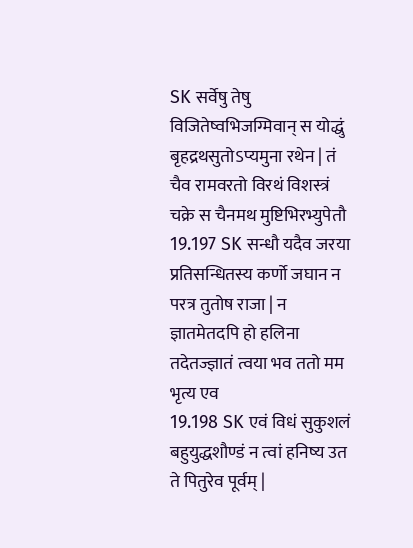SK सर्वेषु तेषु विजितेष्वभिजग्मिवान् स योद्धुं बृहद्रथसुतोऽप्यमुना रथेन | तं चैव रामवरतो विरथं विशस्त्रं चक्रे स चैनमथ मुष्टिभिरभ्युपेतौ
19.197 SK सन्धौ यदैव जरया प्रतिसन्धितस्य कर्णो जघान न परत्र तुतोष राजा | न ज्ञातमेतदपि हो हलिना तदेतज्ज्ञातं त्वया भव ततो मम भृत्य एव
19.198 SK एवं विधं सुकुशलं बहुयुद्धशौण्डं न त्वां हनिष्य उत ते पितुरेव पूर्वम् |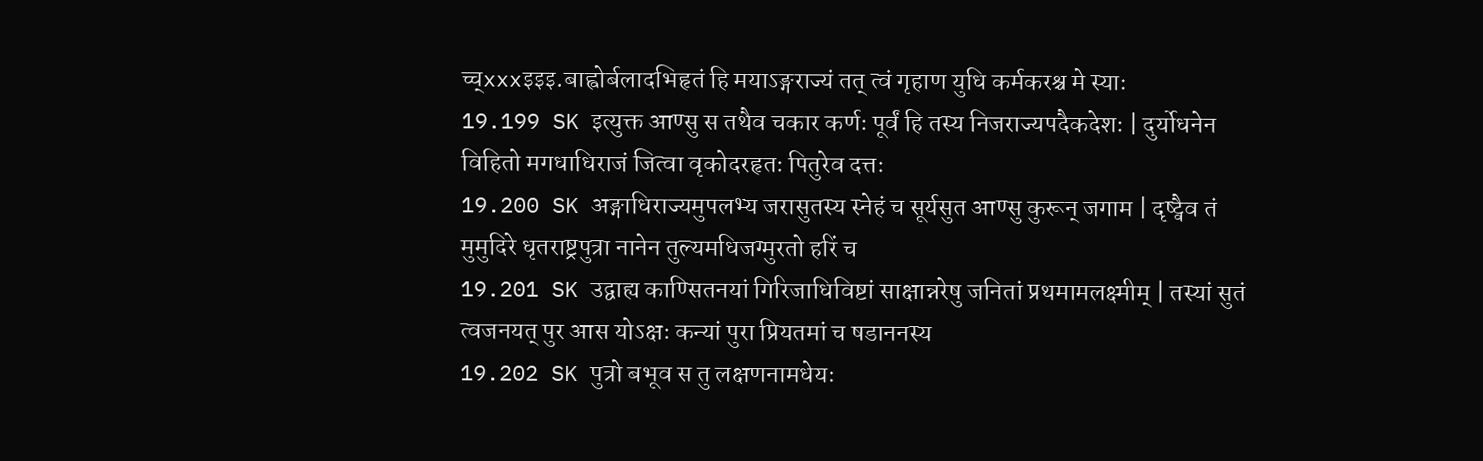च्च्xxxइइइ.बाह्वोर्बलादभिहृतं हि मयाऽङ्गराज्यं तत् त्वं गृहाण युधि कर्मकरश्च मे स्याः
19.199 SK इत्युक्त आण्सु स तथैव चकार कर्णः पूर्वं हि तस्य निजराज्यपदैकदेशः | दुर्योधनेन विहितो मगधाधिराजं जित्वा वृकोदरहृतः पितुरेव दत्तः
19.200 SK अङ्गाधिराज्यमुपलभ्य जरासुतस्य स्नेहं च सूर्यसुत आण्सु कुरून् जगाम | दृष्ट्वैव तं मुमुदिरे धृतराष्ट्रपुत्रा नानेन तुल्यमधिजग्मुरतो हरिं च
19.201 SK उद्वाह्य काण्सितनयां गिरिजाधिविष्टां साक्षान्नरेषु जनितां प्रथमामलक्ष्मीम् | तस्यां सुतं त्वजनयत् पुर आस योऽक्षः कन्यां पुरा प्रियतमां च षडाननस्य
19.202 SK पुत्रो बभूव स तु लक्षणनामधेयः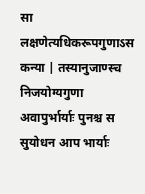सा लक्षणेत्यधिकरूपगुणाऽस कन्या | तस्यानुजाण्स्च निजयोग्यगुणा अवापुर्भार्याः पुनश्च स सुयोधन आप भार्याः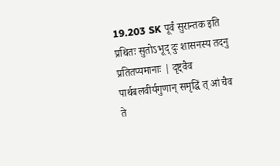19.203 SK पूर्वं सुरान्तक इति प्रथितः सुतोऽभूद् दुः शासनस्य तदनु प्रतितप्यमानाः | दृष्ट्वैव पार्थबलवीर्यगुणान् समृद्धिं त् आं चैव ते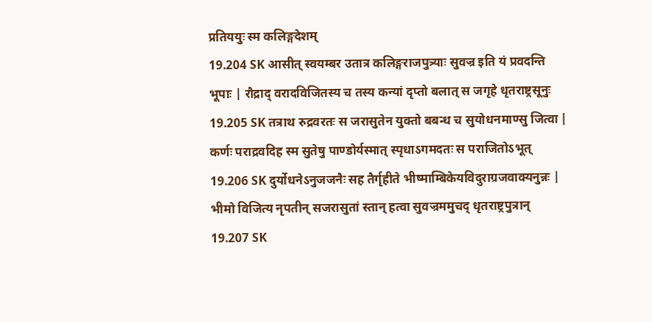प्रतिययुः स्म कलिङ्गदेशम्
19.204 SK आसीत् स्वयम्बर उतात्र कलिङ्गराजपुत्र्याः सुवज्र इति यं प्रवदन्ति भूपाः | रौद्राद् वरादविजितस्य च तस्य कन्यां दृप्तो बलात् स जगृहे धृतराष्ट्रसूनुः
19.205 SK तत्राथ रुद्रवरतः स जरासुतेन युक्तो बबन्ध च सुयोधनमाण्सु जित्वा | कर्णः पराद्रवदिह स्म सुतेषु पाण्डोर्यस्मात् स्पृधाऽगमदतः स पराजितोऽभूत्
19.206 SK दुर्योधनेऽनुजजनैः सह तैर्गृहीते भीष्माम्बिकेयविदुराग्रजवाक्यनुन्नः | भीमो विजित्य नृपतीन् सजरासुतां स्तान् हत्वा सुवज्रममुचद् धृतराष्ट्रपुत्रान्
19.207 SK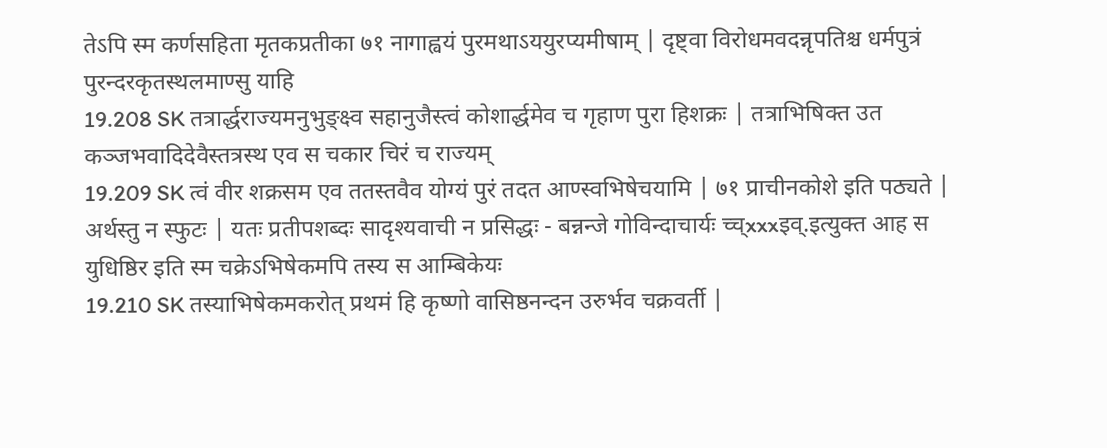तेऽपि स्म कर्णसहिता मृतकप्रतीका ७१ नागाह्वयं पुरमथाऽययुरप्यमीषाम् | दृष्ट्वा विरोधमवदन्नृपतिश्च धर्मपुत्रं पुरन्दरकृतस्थलमाण्सु याहि
19.208 SK तत्रार्द्धराज्यमनुभुङ्क्ष्व सहानुजैस्त्वं कोशार्द्धमेव च गृहाण पुरा हिशक्रः | तत्राभिषिक्त उत कञ्जभवादिदेवैस्तत्रस्थ एव स चकार चिरं च राज्यम्
19.209 SK त्वं वीर शक्रसम एव ततस्तवैव योग्यं पुरं तदत आण्स्वभिषेचयामि | ७१ प्राचीनकोशे इति पठ्यते | अर्थस्तु न स्फुटः | यतः प्रतीपशब्दः सादृश्यवाची न प्रसिद्धः - बन्नन्जे गोविन्दाचार्यः च्च्xxxइव्.इत्युक्त आह स युधिष्ठिर इति स्म चक्रेऽभिषेकमपि तस्य स आम्बिकेयः
19.210 SK तस्याभिषेकमकरोत् प्रथमं हि कृष्णो वासिष्ठनन्दन उरुर्भव चक्रवर्ती |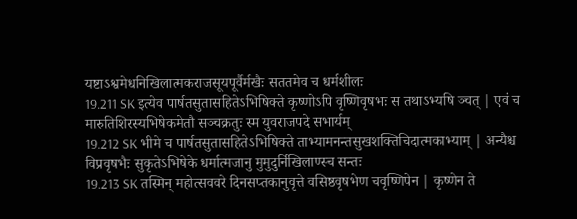यष्टाऽश्वमेधनिखिलात्मकराजसूयपूर्वैर्मखैः सततमेव च धर्मशीलः
19.211 SK इत्येव पार्षतसुतासहितेऽभिषिक्ते कृष्णोऽपि वृष्णिवृषभः स तथाऽभ्यषि ञ्चत् | एवं च मारुतिशिरस्यभिषेकमेतौ सञ्चक्रतुः स्म युवराजपदे सभार्यम्
19.212 SK भीमे च पार्षतसुतासहितेऽभिषिक्ते ताभ्यामनन्तसुखशक्तिचिदात्मकाभ्याम् | अन्यैश्च विप्रवृषभैः सुकृतेऽभिषेके धर्मात्मजानु मुमुदुर्निखिलाण्स्च सन्तः
19.213 SK तस्मिन् महोत्सववरे दिनसप्तकानुवृत्ते वसिष्ठवृषभेण चवृष्णिपेन | कृष्णेन ते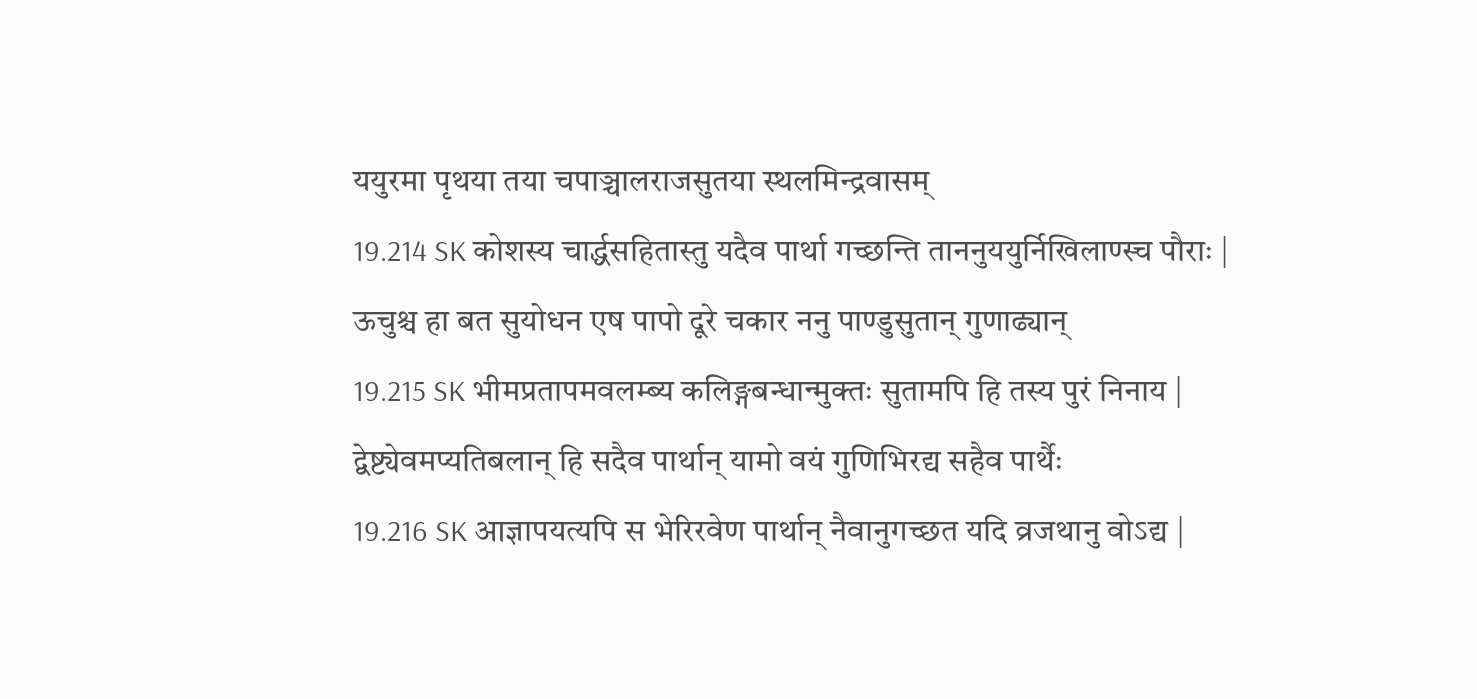ययुरमा पृथया तया चपाञ्चालराजसुतया स्थलमिन्द्रवासम्
19.214 SK कोशस्य चार्द्धसहितास्तु यदैव पार्था गच्छन्ति ताननुययुर्निखिलाण्स्च पौराः | ऊचुश्च हा बत सुयोधन एष पापो दूरे चकार ननु पाण्डुसुतान् गुणाढ्यान्
19.215 SK भीमप्रतापमवलम्ब्य कलिङ्गबन्धान्मुक्तः सुतामपि हि तस्य पुरं निनाय | द्वेष्ट्येवमप्यतिबलान् हि सदैव पार्थान् यामो वयं गुणिभिरद्य सहैव पार्थैः
19.216 SK आज्ञापयत्यपि स भेरिरवेण पार्थान् नैवानुगच्छत यदि व्रजथानु वोऽद्य |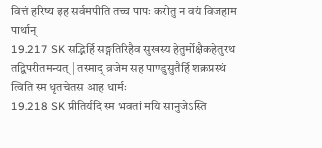वित्तं हरिष्य इह सर्वमपीति तच्च पापः करोतु न वयं विजहाम पार्थान्
19.217 SK सद्भिर्हि सङ्गतिरिहैव सुखस्य हेतुर्मोक्षैकहेतुरथ तद्विपरीतमन्यत् | तस्माद् व्रजेम सह पाण्डुसुतैर्हि शक्रप्रस्थं त्विति स्म धृतचेतस आह धार्मः
19.218 SK प्रीतिर्यदि स्म भवतां मयि सानुजेऽस्ति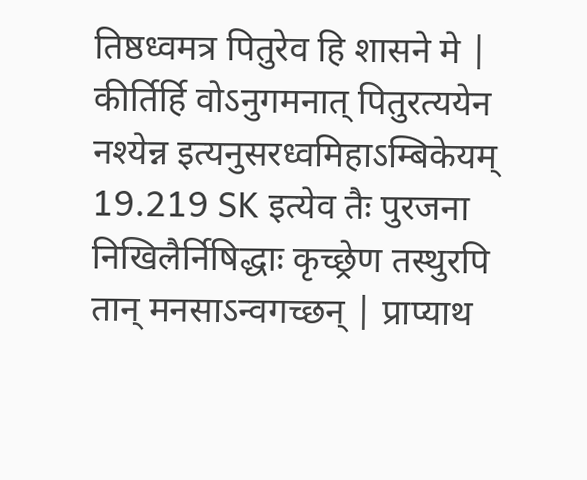तिष्ठध्वमत्र पितुरेव हि शासने मे | कीर्तिर्हि वोऽनुगमनात् पितुरत्ययेन नश्येन्न इत्यनुसरध्वमिहाऽम्बिकेयम्
19.219 SK इत्येव तैः पुरजना निखिलैर्निषिद्धाः कृच्छ्रेण तस्थुरपि तान् मनसाऽन्वगच्छन् | प्राप्याथ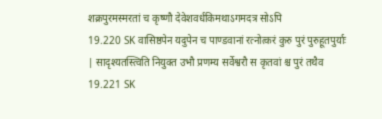शक्रपुरमस्मरतां च कृष्णौ देवेशवर्धकिमथाऽगमदत्र सोऽपि
19.220 SK वासिष्ठपेन यदुपेन च पाण्डवानां रत्नोत्करं कुरु पुरं पुरुहूतपुर्याः | सादृश्यतस्त्विति नियुक्त उभौ प्रणम्य सर्वेश्वरौ स कृतवां श्च पुरं तथैव
19.221 SK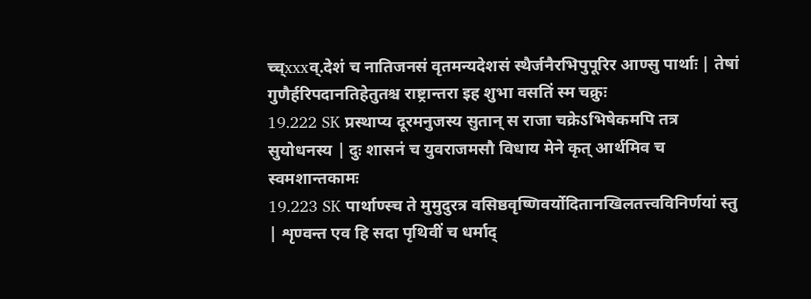च्च्xxxव्.देशं च नातिजनसं वृतमन्यदेशसं स्थैर्जनैरभिपुपूरिर आण्सु पार्थाः | तेषां गुणैर्हरिपदानतिहेतुतश्च राष्ट्रान्तरा इह शुभा वसतिं स्म चक्रुः
19.222 SK प्रस्थाप्य दूरमनुजस्य सुतान् स राजा चक्रेऽभिषेकमपि तत्र सुयोधनस्य | दुः शासनं च युवराजमसौ विधाय मेने कृत् आर्थमिव च स्वमशान्तकामः
19.223 SK पार्थाण्स्च ते मुमुदुरत्र वसिष्ठवृष्णिवर्योदितानखिलतत्त्वविनिर्णयां स्तु | शृण्वन्त एव हि सदा पृथिवीं च धर्माद्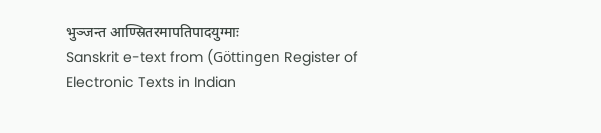भुञ्जन्त आण्स्रितरमापतिपादयुग्माः
Sanskrit e-text from (Göttingen Register of Electronic Texts in Indian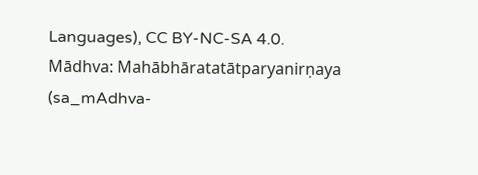Languages), CC BY-NC-SA 4.0. Mādhva: Mahābhāratatātparyanirṇaya (sa_mAdhva-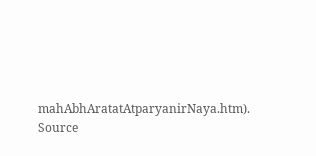mahAbhAratatAtparyanirNaya.htm).
Source